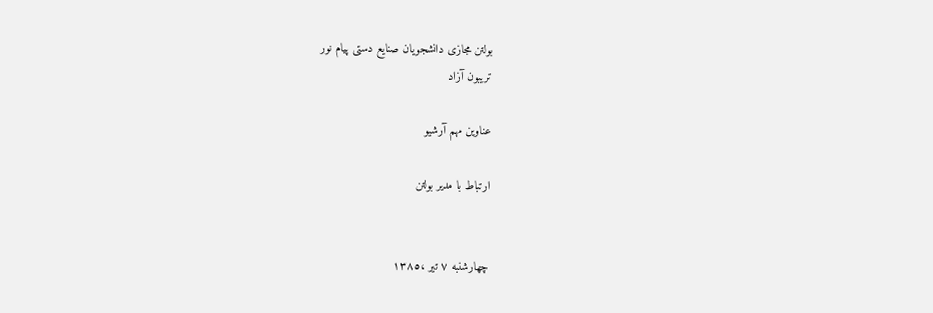بولتن مجازی دانشجویان صنایع دستی پیام نور
تریبون آزاد

عناوين مهم آرشيو

ارتباط با مدير بولتن


چهارشنبه ٧ تیر ،۱۳۸٥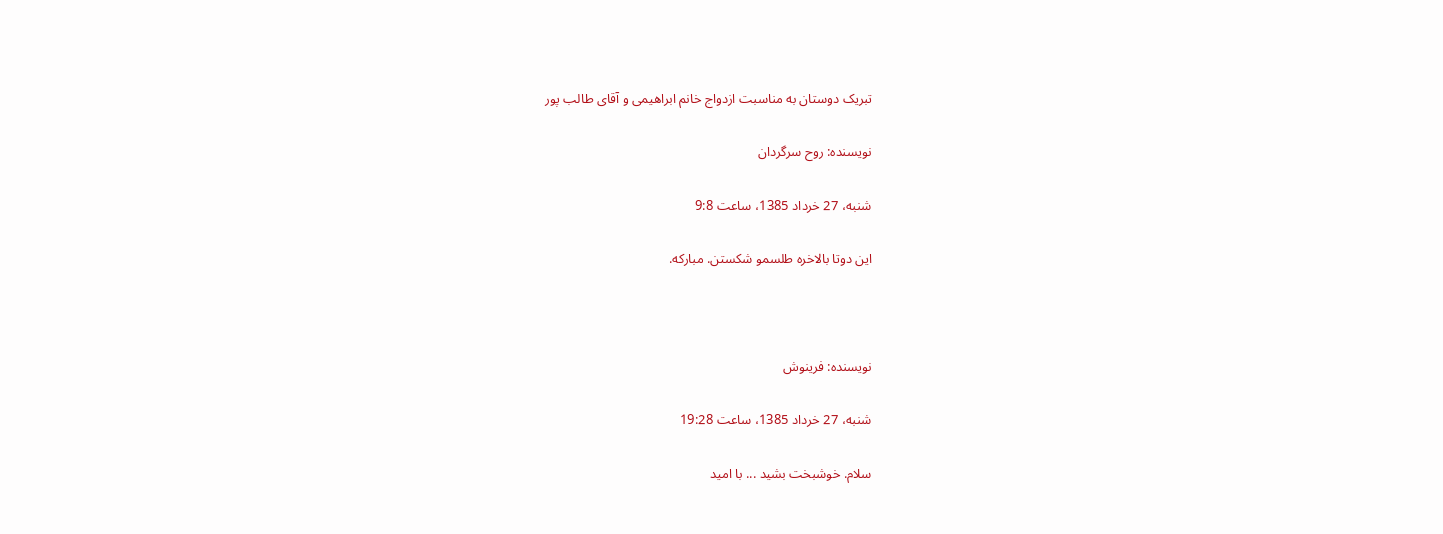تبريک دوستان به مناسبت ازدواج خانم ابراهيمی و آقای طالب پور

نويسنده: روح سرگردان

شنبه، 27 خرداد 1385، ساعت 9:8

اين دوتا بالاخره طلسمو شکستن. مبارکه.



نويسنده: فرينوش

شنبه، 27 خرداد 1385، ساعت 19:28

سلام. خوشبخت بشيد ... با اميد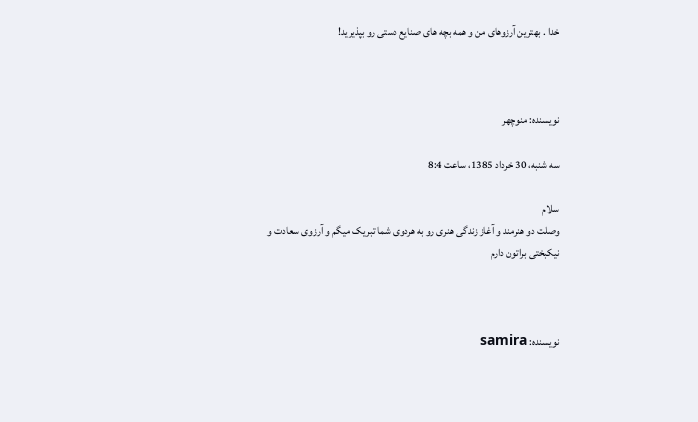خدا . بهترين آرزوهای من و همه بچه های صنايع دستی رو بپذيريد!



نويسنده: منوچهر

سه شنبه، 30 خرداد 1385، ساعت 8:4

سلام
وصلت دو هنرمند و آغاز زندگی هنری رو به هردوی شما تبريک ميگم و آرزوی سعادت و نیکبختی براتون دارم



نويسنده: samira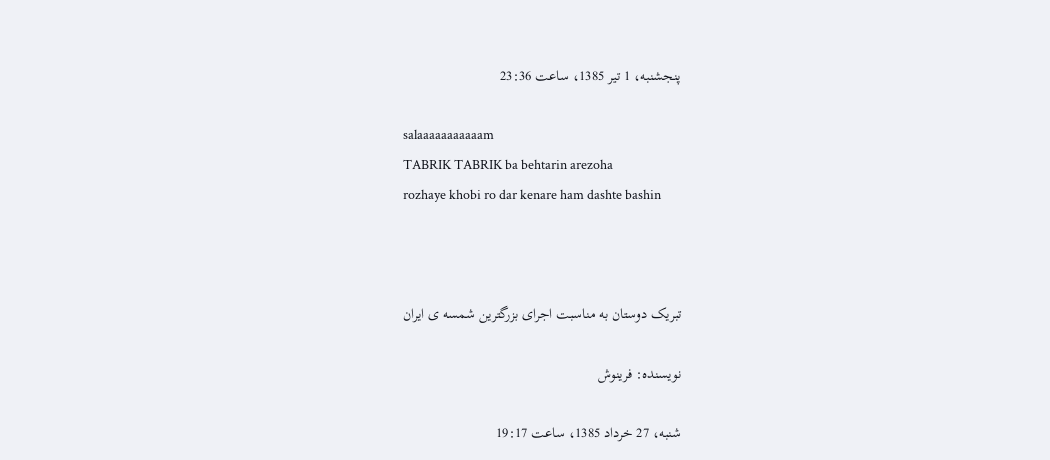پنجشنبه، 1 تير 1385، ساعت 23:36

salaaaaaaaaaaam
TABRIK TABRIK ba behtarin arezoha
rozhaye khobi ro dar kenare ham dashte bashin



تبريک دوستان به مناسبت اجرای بزرگترين شمسه ی ايران

نويسنده: فرينوش

شنبه، 27 خرداد 1385، ساعت 19:17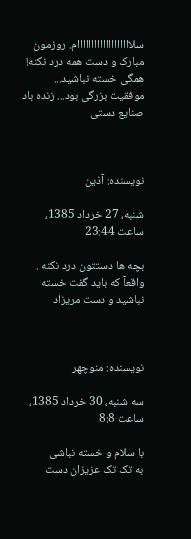سلااااااااااااااااااام. روزمون مبارک و دست همه درد نکنه! همگی خسته نباشيد... موفقيت بزرگی بود... زنده باد صنايع دستی



نويسنده: آذين

شنبه، 27 خرداد 1385، ساعت 23:44

بچه ها دستتون درد نکنه . واقعآ که بايد گفت خسته نباشيد و دست مريزاد



نويسنده: منوچهر

سه شنبه، 30 خرداد 1385، ساعت 8:8

با سلام و خسته نباشی
به تک تک عزيزان دست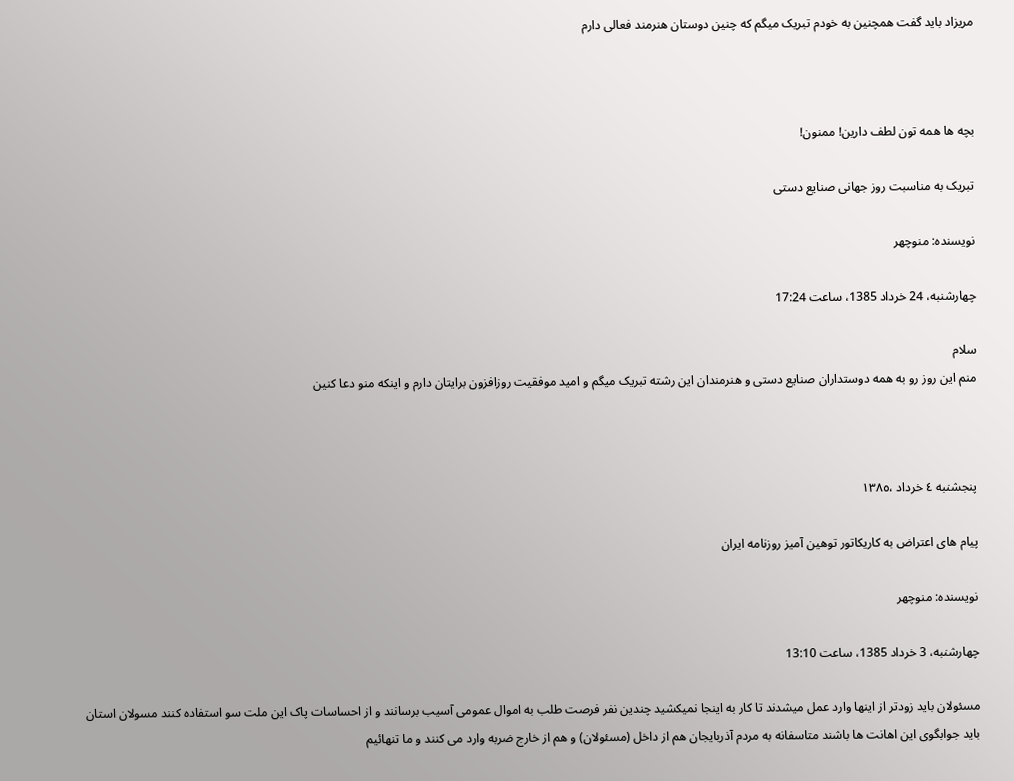مريزاد بايد گفت همچنين به خودم تبریک میگم که چنین دوستان هنرمند فعالی دارم



بچه ها همه تون لطف دارين! ممنون!

تبريک به مناسبت روز جهانی صنايع دستی

نويسنده: منوچهر

چهارشنبه، 24 خرداد 1385، ساعت 17:24

سلام
منم اين روز رو به همه دوستداران صنايع دستی و هنرمندان اين رشته تبريک ميگم و اميد موفقيت روزافزون برايتان دارم و اینکه منو دعا کنين



پنجشنبه ٤ خرداد ،۱۳۸٥

پيام های اعتراض به کاريکاتور توهين آميز روزنامه ايران

نويسنده: منوچهر

چهارشنبه، 3 خرداد 1385، ساعت 13:10

مسئولان بايد زودتر از اينها وارد عمل ميشدند تا کار به اينجا نميکشيد چندین نفر فرصت طلب به اموال عمومی آسیب برسانند و از احساسات پاک این ملت سو استفاده کنند مسولان استان باید جوابگوی این اهانت ها باشند متاسفانه به مردم آذربایجان هم از داخل (مسئولان) و هم از خارج ضربه وارد می کنند و ما تنهائيم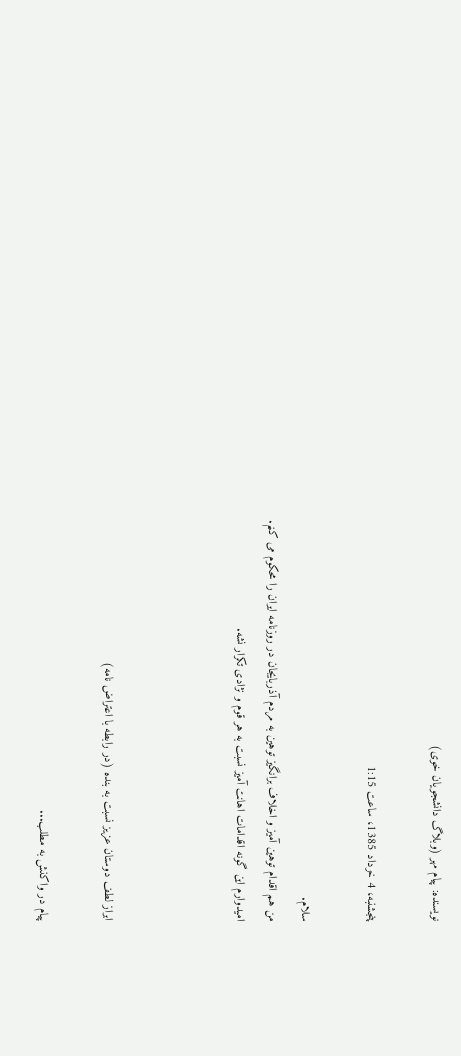نويسنده: پيام مهر (وبلاگ دانشجويان خوی)

پنجشنبه، 4 خرداد 1385، ساعت 1:15

سلام.
من هم اقدام توهين آميز و اخلاف برانگيز توهين به مردم آذربايجان در روزنامه ايران را محکوم می کنم.
اميدوارم اين گونه اقدامات اهانت آمیز نسبت به هر قوم و نژادی تکرار نشه.



ابراز لطف دوستان عزيز نسبت به بنده (در رابطه با اعتراض نامه)

پيام در واکنش به مطلب...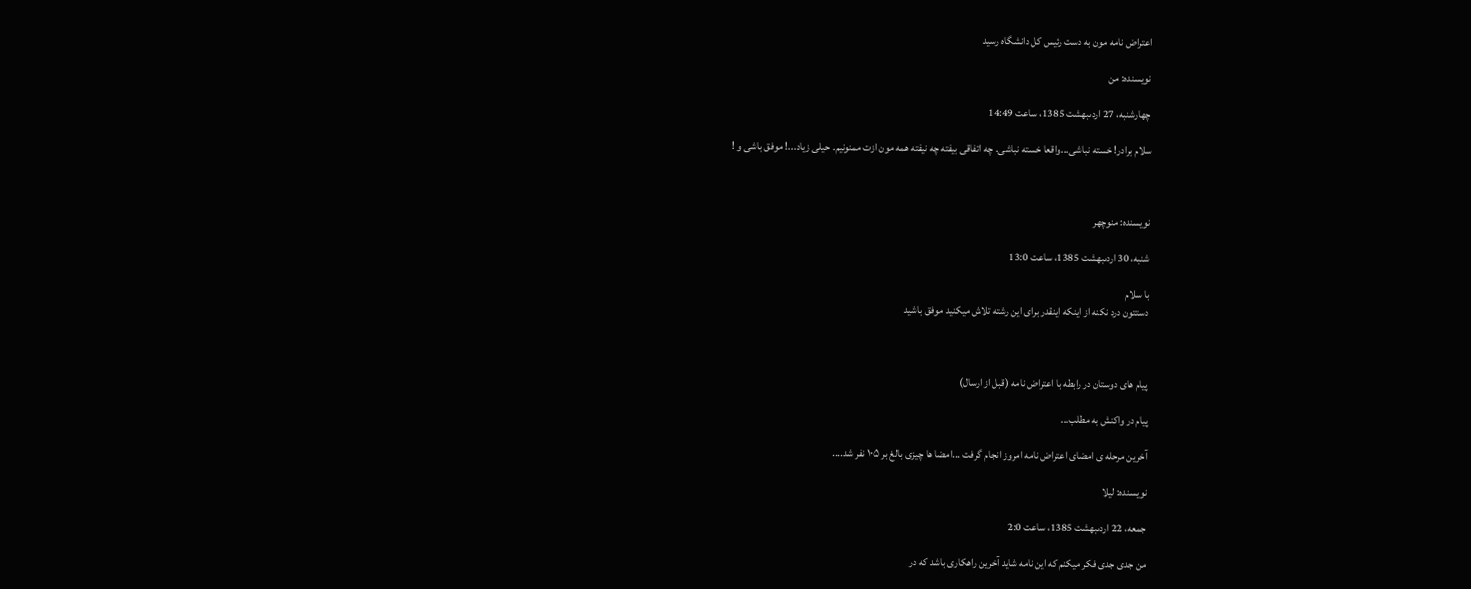اعتراض نامه مون به دست رئيس کل دانشگاه رسيد

نويسنده: من

چهارشنبه، 27 اردىبهشت 1385، ساعت 14:49

سلام برادر! خسته نباشی...واقعا خسته نباشی. چه اتفاقی بیفته چه نیفته همه مون ازت ممنونیم. حیلی زیاد...! موفق باشی و !



نويسنده: منوچهر

شنبه، 30 اردىبهشت 1385، ساعت 13:0

با سلام
دستتون درد نکنه از اينکه اينقدر برای اين رشته تلاش ميکنيد موفق باشيد



پيام های دوستان در رابطه با اعتراض نامه (قبل از ارسال)

پيام در واکنش به مطلب...

آخرين مرحله ی امضای اعتراض نامه امروز انجام گرفت ...امضا ها چيزی بالغ بر ۱۰۵ نفر شد....

نويسنده: لیلا

جمعه، 22 اردىبهشت 1385، ساعت 2:0

من جدی جدی فکر ميکنم که این نامه شاید آخرین راهکاری باشد که در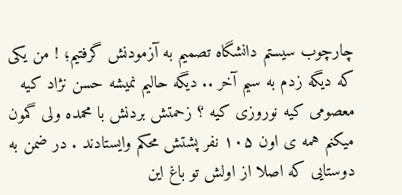چارچوب سیستم دانشگاه تصمیم به آزمودنش گرفتیم؛ ! من يکی که ديگه زدم به سيم آخر .. ديگه حاليم نميشه حسن نژاد کيه معصومی کيه نوروزی کيه ؟ زحمتش بردنش با محمده ولی گمون ميکنم همه ی اون ۱۰۵ نفر پشتش محکم وايستادند . در ضمن به دوستايی که اصلا از اولش تو باغ اين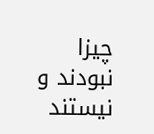چيزا نبودند و نيستند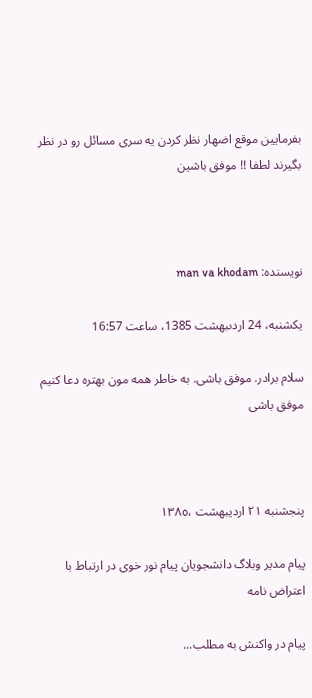بفرمايين موقع اضهار نظر کردن يه سری مسائل رو در نظر بگيرند لطفا !! موفق باشين



نويسنده: man va khodam

يكشنبه، 24 اردىبهشت 1385، ساعت 16:57

سلام برادر. موفق باشی. به خاطر همه مون بهتره دعا کنيم موفق باشی



پنجشنبه ٢۱ اردیبهشت ،۱۳۸٥

پيام مدير وبلاگ دانشجويان پيام نور خوی در ارتباط با اعتراض نامه

پيام در واکنش به مطلب...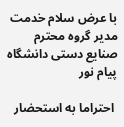با عرض سلام خدمت مدیر گروه محترم صنایع دستی دانشگاه پیام نور

 احتراما به استحضار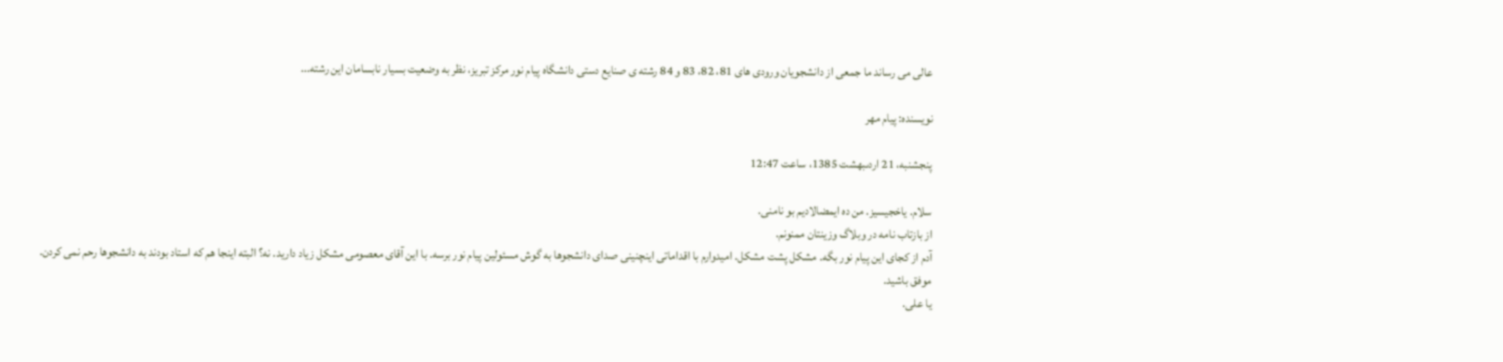عالی می رساند ما جمعی از دانشجویان ورودی های 81، 82، 83 و 84 رشته ی صنایع دستی دانشگاه پیام نور مرکز تبریز، نظر به وضعیت بسیار نابسامان این رشته...

نويسنده: پيام مهر

پنجشنبه، 21 اردىبهشت 1385، ساعت 12:47

سلام. ياخجيسيز. من ده ایمضالادیم بو نامنی.
از بازتاب نامه در وبلاگ وزينتان ممنونم.
آدم از کجای اين پيام نور بگه. مشکل پشت مشکل. اميدوارم با اقداماتی اينچنينی صدای دانشجوها به گوش مسئولين پيام نور برسه. با این آقای معصومی مشکل زیاد دارید. نه؟ البته اینجا هم که استاد بودند به دانشجوها رحم نمی کردن.
موفق باشيد.
يا علی.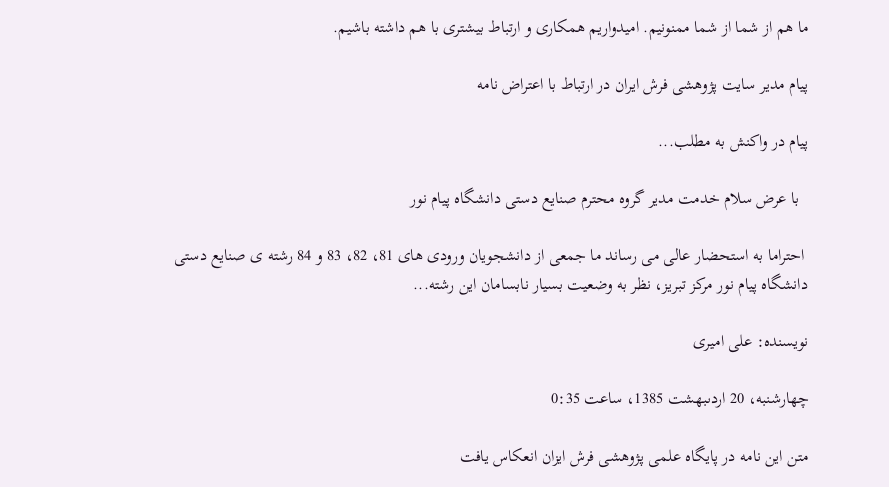ما هم از شما از شما ممنونيم. اميدواريم همکاری و ارتباط بيشتری با هم داشته باشيم.

پيام مدير سايت پژوهشی فرش ايران در ارتباط با اعتراض نامه

پيام در واکنش به مطلب...

  با عرض سلام خدمت مدیر گروه محترم صنایع دستی دانشگاه پیام نور

 احتراما به استحضار عالی می رساند ما جمعی از دانشجویان ورودی های 81، 82، 83 و 84 رشته ی صنایع دستی دانشگاه پیام نور مرکز تبریز، نظر به وضعیت بسیار نابسامان این رشته...

نويسنده: علی اميری

چهارشنبه، 20 اردىبهشت 1385، ساعت 0:35

متن این نامه در پایگاه علمی پژوهشی فرش ایزان انعکاس یافت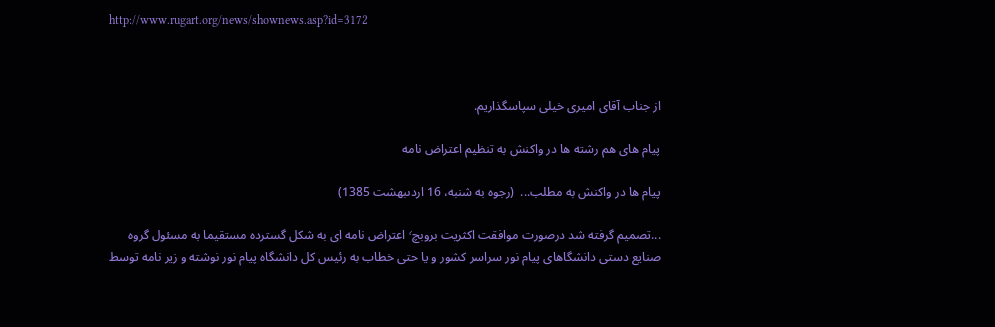http://www.rugart.org/news/shownews.asp?id=3172



از جناب آقای اميری خيلی سپاسگذاريم.

پيام های هم رشته ها در واکنش به تنظيم اعتراض نامه

پيام ها در واکنش به مطلب...  (رجوه به شنبه، 16 اردىبهشت 1385)

...تصميم گرفته شد درصورت موافقت اکثريت بروبچ٬ اعتراض نامه ای به شکل گسترده مستقيما به مسئول گروه صنايع دستی دانشگاهای پيام نور سراسر کشور و يا حتی خطاب به رئيس کل دانشگاه پيام نور نوشته و زير نامه توسط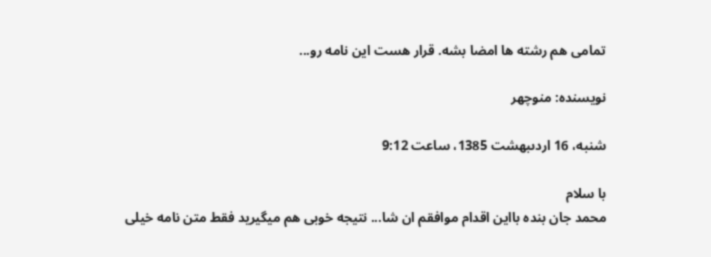تمامی هم رشته ها امضا بشه. قرار هست اين نامه رو...

نويسنده: منوچهر

شنبه، 16 اردىبهشت 1385، ساعت 9:12

با سلام
محمد جان بنده بااين اقدام موافقم ان شا... نتيجه خوبی هم ميگيريد فقط متن نامه خيلی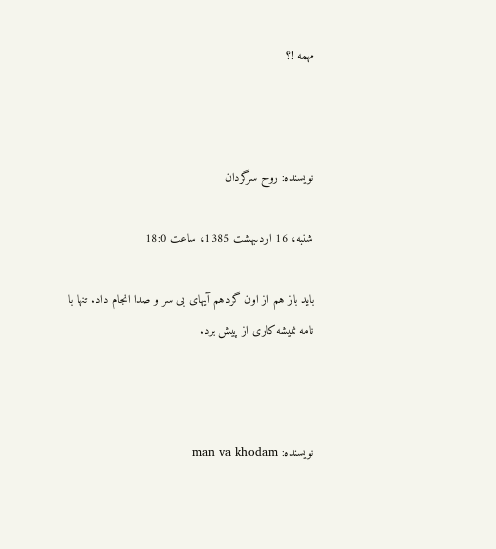مهمه !؟



نويسنده: روح سرگردان

شنبه، 16 اردىبهشت 1385، ساعت 18:0

بايد باز هم از اون گردهم آيهای بی سر و صدا انجام داد. تنها با نامه نميشه کاری از پيش برد.



نويسنده: man va khodam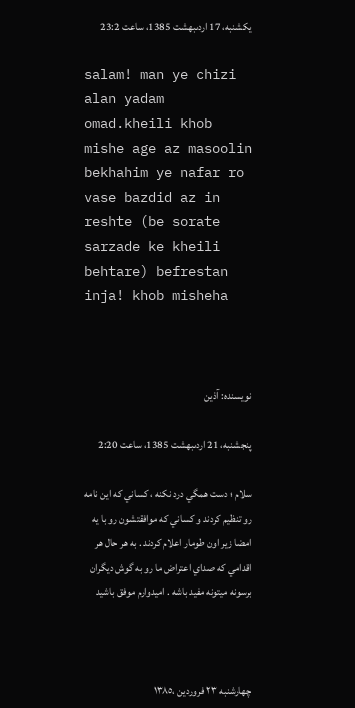يكشنبه، 17 اردىبهشت 1385، ساعت 23:2

salam! man ye chizi alan yadam omad.kheili khob mishe age az masoolin bekhahim ye nafar ro vase bazdid az in reshte (be sorate sarzade ke kheili behtare) befrestan inja! khob misheha



نويسنده: آذين

پنجشنبه، 21 اردىبهشت 1385، ساعت 2:20

سلام ؛ دست همگي درد نكنه ، كساني كه اين نامه رو تنظيم كردند و كساني كه موافقتشون رو با يه امضا زير اون طومار اعلام كردند . به هر حال هر اقدامي كه صداي اعتراض ما رو به گوش ديگران برسونه ميتونه مفيد باشه . اميدوارم موفق باشيد



چهارشنبه ٢۳ فروردین ،۱۳۸٥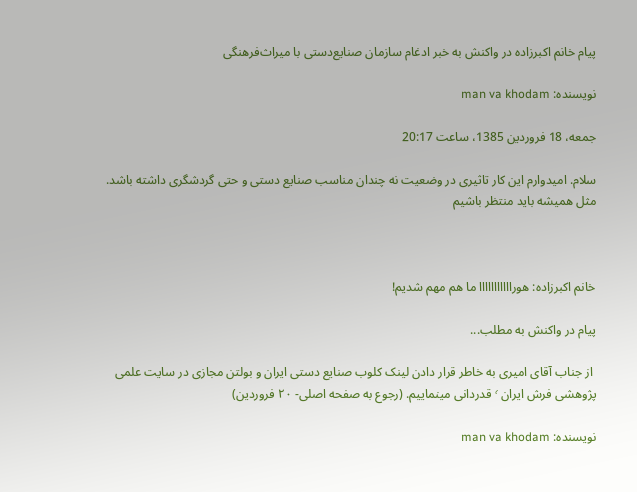پيام خانم اکبرزاده در واکنش به خبر ادغام سازمان صنايع‌دستی با ميراث‌فرهنگی

نويسنده: man va khodam

جمعه، 18 فروردين 1385، ساعت 20:17

سلام. اميدوارم اين کار تاثيری در وضعيت نه چندان مناسب صنايع دستی و حتی گردشگری داشته باشد. مثل هميشه بايد منتظر باشيم



خانم اکبرزاده: هورااااااااااا ما هم مهم شديم!

پيام در واکنش به مطلب...

 از جناب آقای اميری به خاطر قرار دادن لينک کلوب صنايع دستی ايران و بولتن مجازی در سايت علمی پژوهشی فرش ايران ٬ قدردانی مينماييم. (رجوع به صفحه اصلی- ۲۰ فروردين)

نويسنده: man va khodam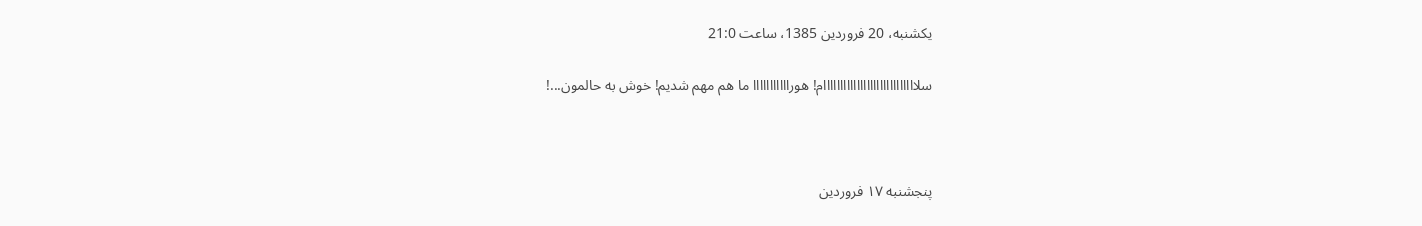يكشنبه، 20 فروردين 1385، ساعت 21:0

سلاااااااااااااااااااااااااااام! هورااااااااااا ما هم مهم شديم! خوش به حالمون...!



پنجشنبه ۱٧ فروردین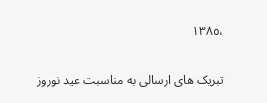،۱۳۸٥

تبريک های ارسالی به مناسبت عيد نوروز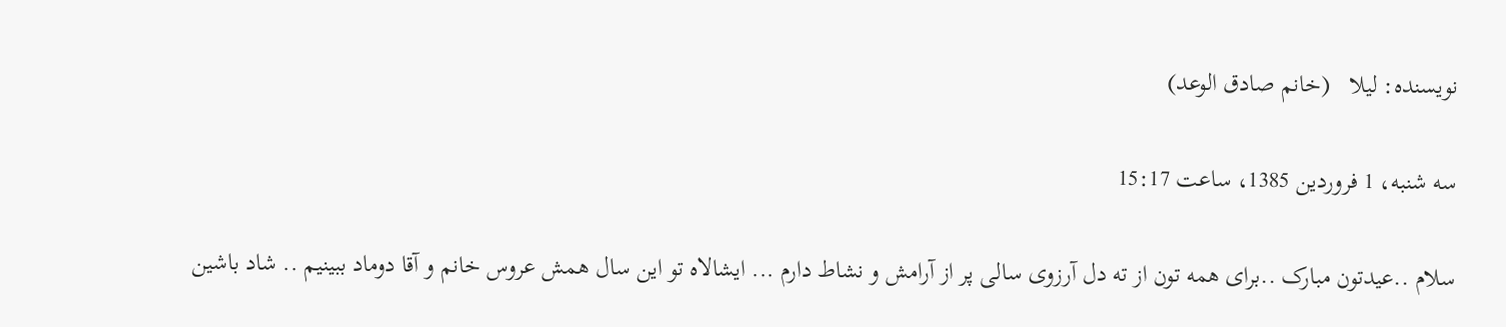نويسنده: لیلا   (خانم صادق الوعد)

سه شنبه، 1 فروردين 1385، ساعت 15:17

سلام ..عیدتون مبارک ..برای همه تون از ته دل آرزوی سالی پر از آرامش و نشاط دارم ... ایشالاه تو این سال همش عروس خانم و آقا دوماد ببینیم .. شاد باشین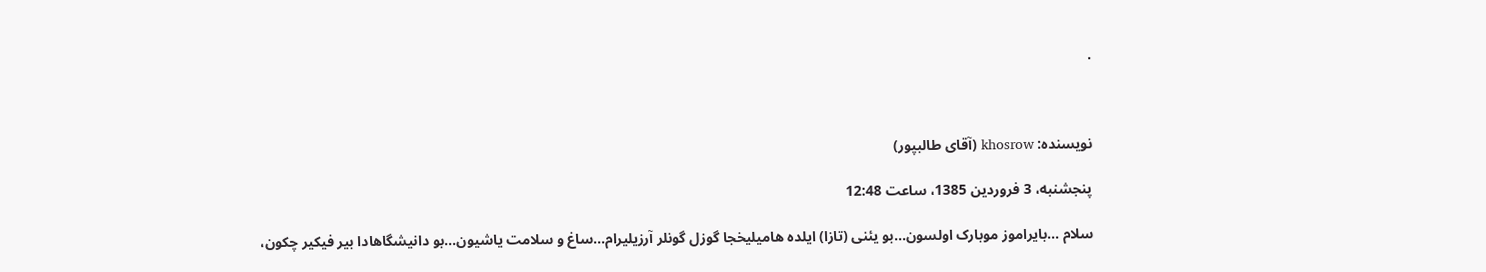.



نويسنده: khosrow (آقای طالبپور)

پنجشنبه، 3 فروردين 1385، ساعت 12:48

سلام ...بایراموز موبارک اولسون...بو یئنی (تازا) ایلده هامیلیخجا گوزل گونلر آرزیلیرام...ساغ و سلامت یاشیون...بو دانیشگاهادا بیر فیکیر چکون،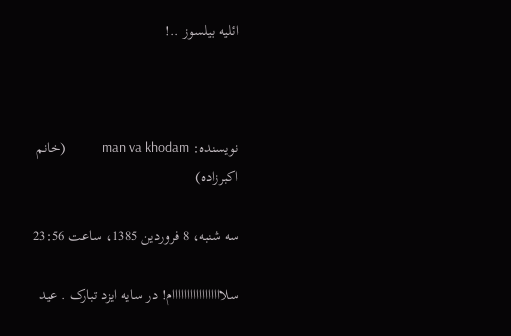ائلیه بیلسوز ..!



نويسنده: man va khodam            (خانم اکبرزاده)

سه شنبه، 8 فروردين 1385، ساعت 23:56

سلااااااااااااااااام! در سايه ايزد تبارک . عيد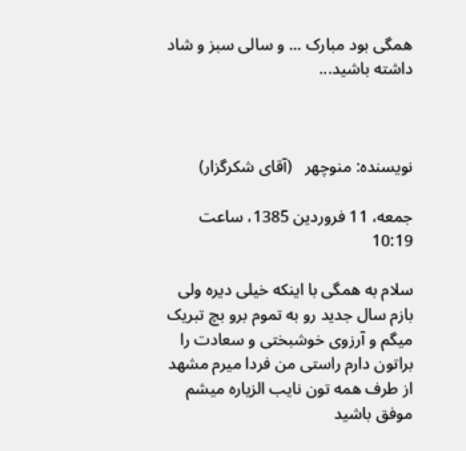همگی بود مبارک ... و سالی سبز و شاد داشته باشيد...



نويسنده: منوچهر   (آقای شکرگزار)

جمعه، 11 فروردين 1385، ساعت 10:19

سلام به همگی با اينکه خيلی ديره ولی بازم سال جديد رو به تموم برو بچ تبريک ميگم و آرزوی خوشبختی و سعادت را براتون دارم راستی من فردا ميرم مشهد از طرف همه تون نايب الزياره ميشم موفق باشيد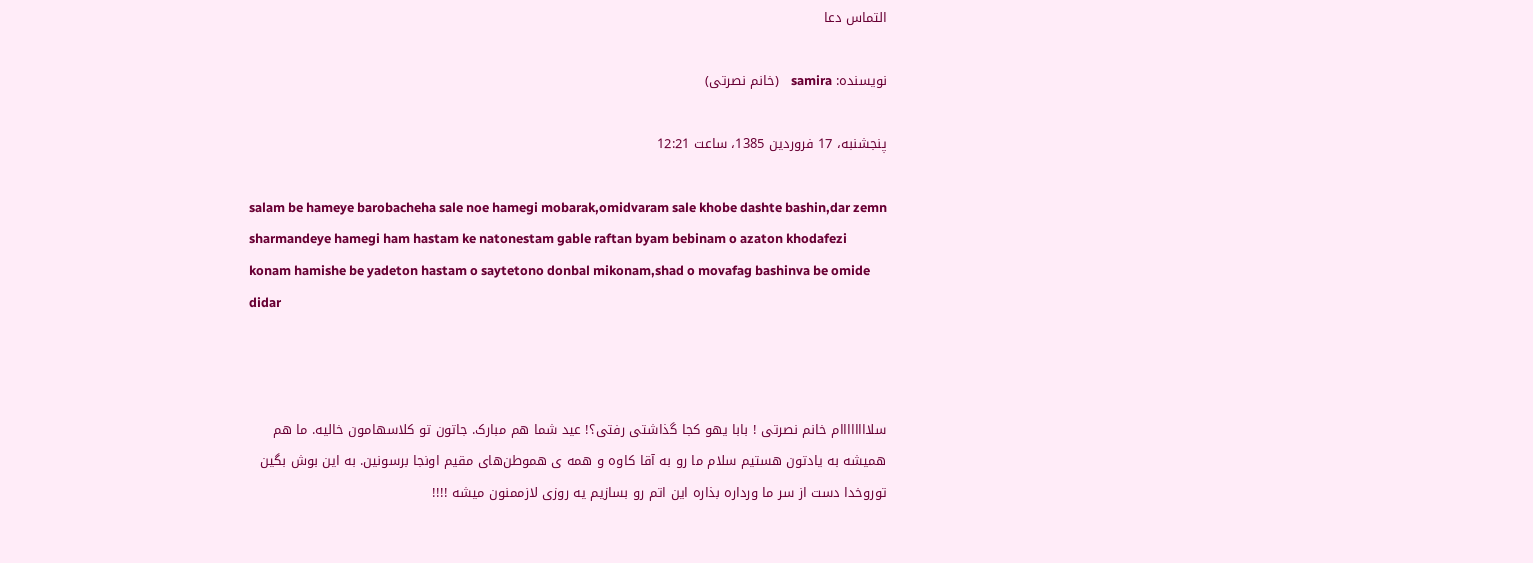التماس دعا

نويسنده: samira    (خانم نصرتی)

پنجشنبه، 17 فروردين 1385، ساعت 12:21

salam be hameye barobacheha sale noe hamegi mobarak,omidvaram sale khobe dashte bashin,dar zemn sharmandeye hamegi ham hastam ke natonestam gable raftan byam bebinam o azaton khodafezi konam hamishe be yadeton hastam o saytetono donbal mikonam,shad o movafag bashinva be omide didar



سلاااااااام خانم نصرتی ! بابا يهو کجا گذاشتی رفتی؟! عيد شما هم مبارک. جاتون تو کلاسهامون خاليه. ما هم هميشه به يادتون هستيم سلام ما رو به آقا کاوه و همه ی هموطن‌های مقيم اونجا برسونين. به اين بوش بگين توروخدا دست از سر ما ورداره بذاره اين اتم رو بسازيم يه روزی لازممنون ميشه !!!!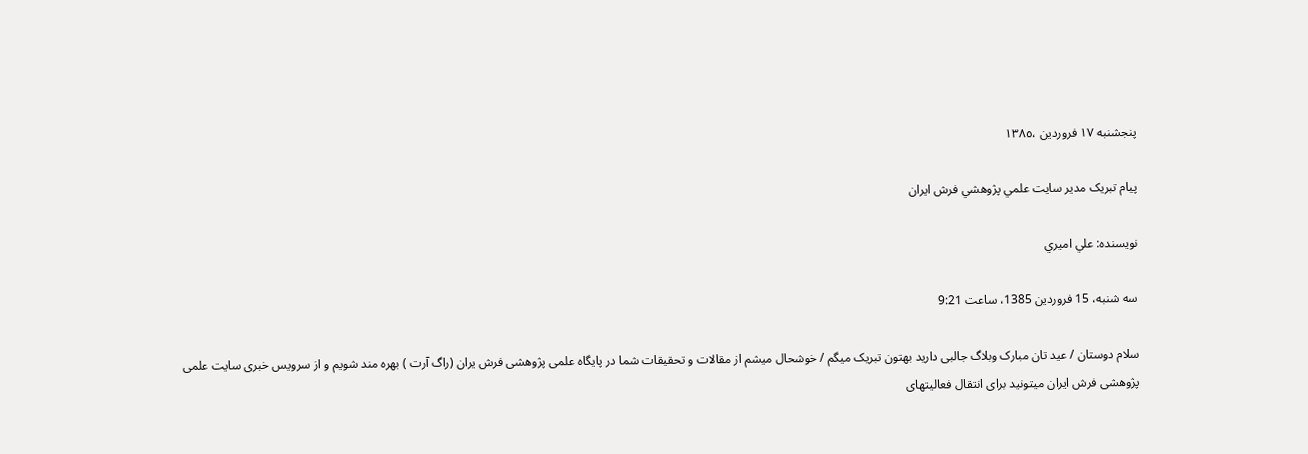پنجشنبه ۱٧ فروردین ،۱۳۸٥

پيام تبريک مدير سايت علمي پژوهشي فرش ايران

نويسنده: علي اميري

سه شنبه، 15 فروردين 1385، ساعت 9:21

سلام دوستان / عيد تان مبارک وبلاگ جالبی داريد بهتون تبريک ميگم / خوشحال ميشم از مقالات و تحقيقات شما در پايگاه علمی پژوهشی فرش يران (راگ آرت ) بهره مند شويم و از سرویس خبری سایت علمی پژوهشی فرش ایران میتونید برای انتقال فعالیتهای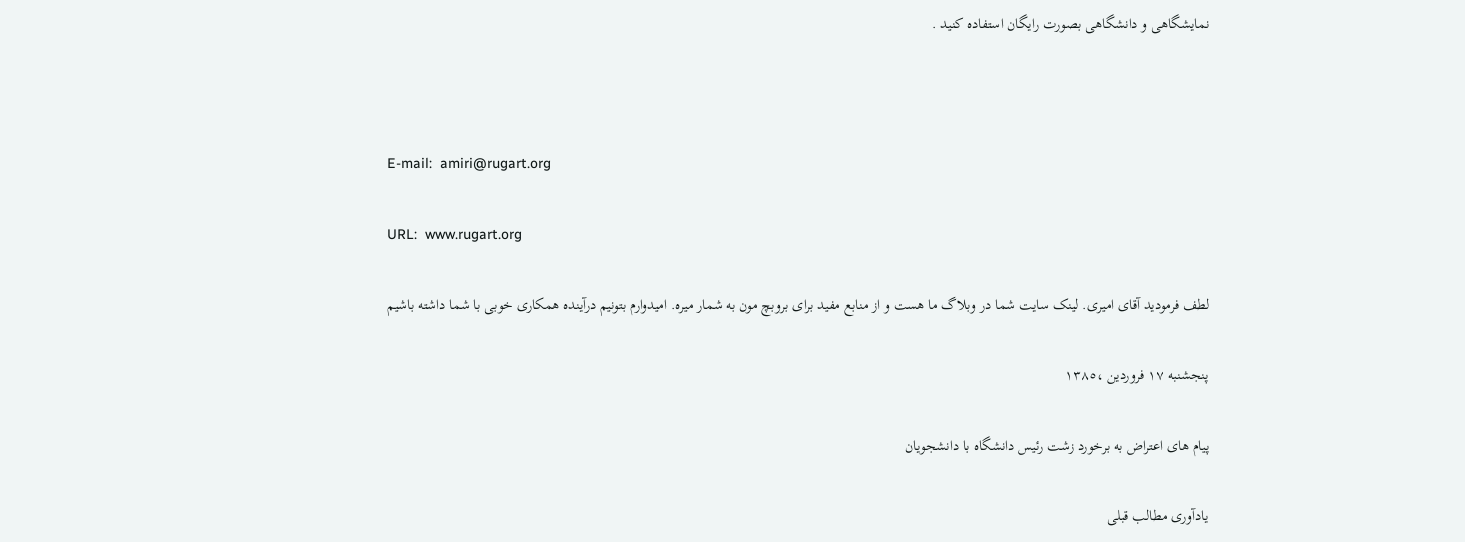نمایشگاهی و دانشگاهی بصورت رایگان استفاده کنید .



E-mail:  amiri@rugart.org

URL:  www.rugart.org

لطف فرموديد آقای اميری. لينک سايت شما در وبلاگ ما هست و از منابع مفيد برای بروبچ مون به شمار ميره. اميدوارم بتونيم درآينده همکاری خوبی با شما داشته باشيم

پنجشنبه ۱٧ فروردین ،۱۳۸٥

پيام های اعتراض به برخورد زشت رئيس دانشگاه با دانشجويان

یادآوری مطالب قبلی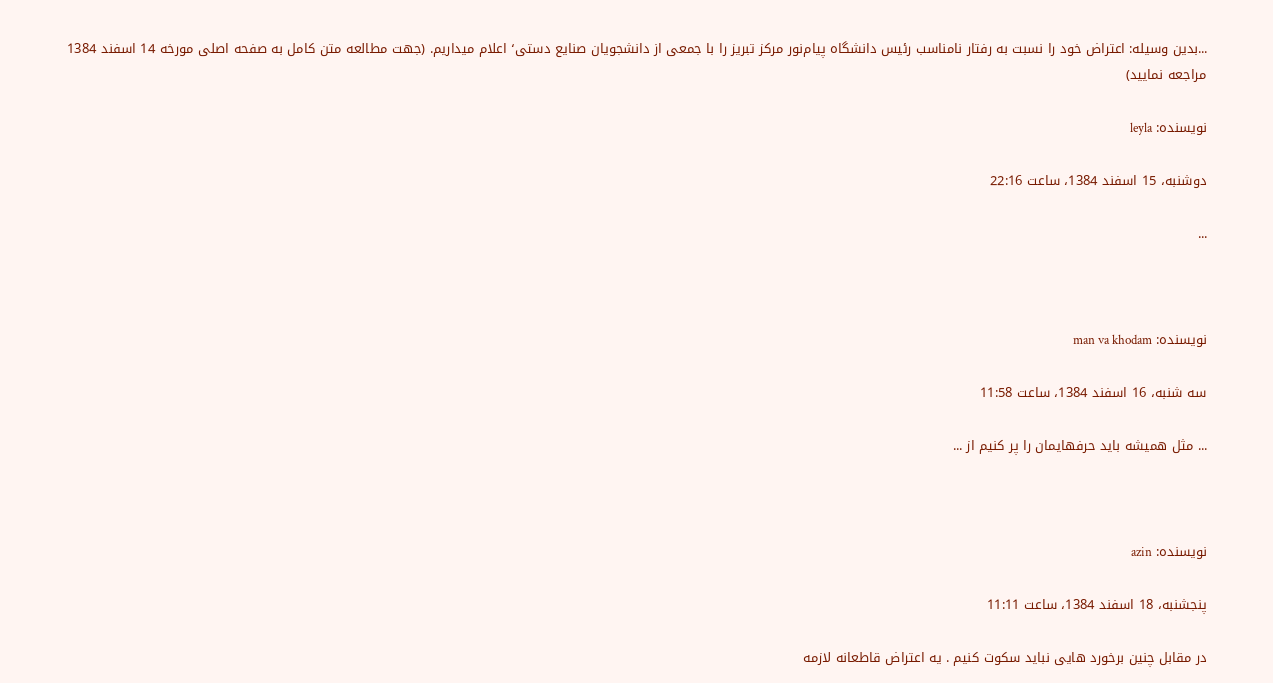...بدين وسيله: اعتراض خود را نسبت به رفتار نامناسب رئيس دانشگاه پيام‌نور مرکز تبريز را با جمعی از دانشجويان صنايع دستی٬ اعلام ميداريم. (جهت مطالعه متن کامل به صفحه اصلی مورخه 14 اسفند 1384 مراجعه نماييد)

نويسنده: leyla

دوشنبه، 15 اسفند 1384، ساعت 22:16

...



نويسنده: man va khodam

سه شنبه، 16 اسفند 1384، ساعت 11:58

... مثل هميشه بايد حرفهايمان را پر کنيم از ...



نويسنده: azin

پنجشنبه، 18 اسفند 1384، ساعت 11:11

در مقابل چنين برخورد هايی نباید سکوت کنيم . يه اعتراض قاطعانه لازمه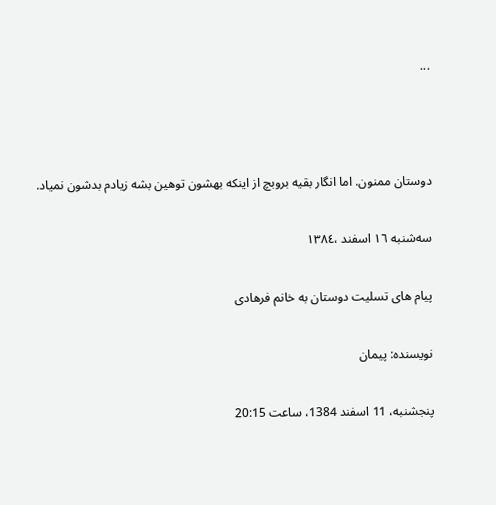...



دوستان ممنون. اما انگار بقيه بروبچ از اينکه بهشون توهين بشه زيادم بدشون نمياد.

سه‌شنبه ۱٦ اسفند ،۱۳۸٤

پيام های تسليت دوستان به خانم فرهادی

نويسنده: پیمان

پنجشنبه، 11 اسفند 1384، ساعت 20:15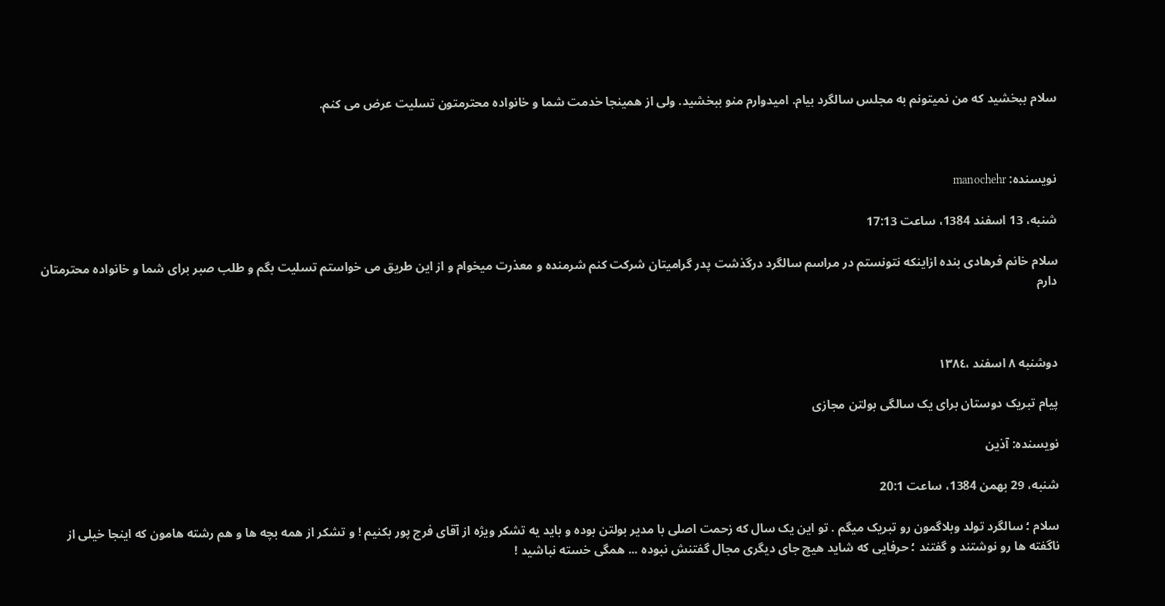سلام ببخشيد که من نميتونم به مجلس سالگرد بيام. اميدوارم منو ببخشيد. ولی از همينجا خدمت شما و خانواده محترمتون تسليت عرض می کنم.



نويسنده: manochehr

شنبه، 13 اسفند 1384، ساعت 17:13

سلام خانم فرهادی بنده ازاينکه نتونستم در مراسم سالگرد درگذشت پدر گراميتان شرکت کنم شرمنده و معذرت ميخوام و از اين طريق می خواستم تسليت بگم و طلب صبر برای شما و خانواده محترمتان دارم



دوشنبه ۸ اسفند ،۱۳۸٤

پيام تبريک دوستان برای يک سالگی بولتن مجازی

نويسنده: آذین

شنبه، 29 بهمن 1384، ساعت 20:1

سلام ؛ سالگرد تولد وبلاگمون رو تبریک میگم . تو این یک سال که زحمت اصلی با مدیر بولتن بوده و باید یه تشکر ویژه از آقای فرج پور بکنیم ! و تشکر از همه بچه ها و هم رشته هامون که اینجا خیلی از ناگفته ها رو نوشتند و گفتند ؛ حرفایی که شاید هیچ جای دیگری مجال گفتنش نبوده ... همگی خسته نباشید !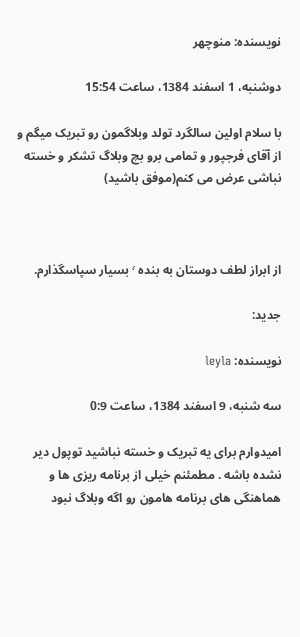نويسنده: منوچهر

دوشنبه، 1 اسفند 1384، ساعت 15:54

با سلام اولين سالگرد تولد وبلاگمون رو تبريک ميگم و از آقای فرجپور و تمامی برو بچ وبلاگ تشکر و خسته نباشی عرض می کنم(موفق باشيد)



از ابراز لطف دوستان به بنده ٬ بسيار سپاسگذارم.

جديد:

نويسنده: leyla

سه شنبه، 9 اسفند 1384، ساعت 0:9

اميدوارم برای یه تبريک و خسته نباشید توپول دير نشده باشه . مطمئنم خيلی از برنامه ريزی ها و هماهنگی های برنامه هامون رو اگه وبلاگ نبود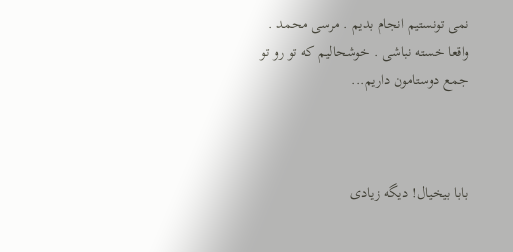نمی تونستيم انجام بديم . مرسی محمد . واقعا خسته نباشی . خوشحاليم که تو رو تو جمع دوستامون داريم...



بابا بیخيال! ديگه زيادی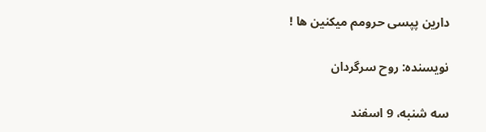دارين پپسی حرومم ميکنين ها !

نويسنده: روح سرگردان

سه شنبه، 9 اسفند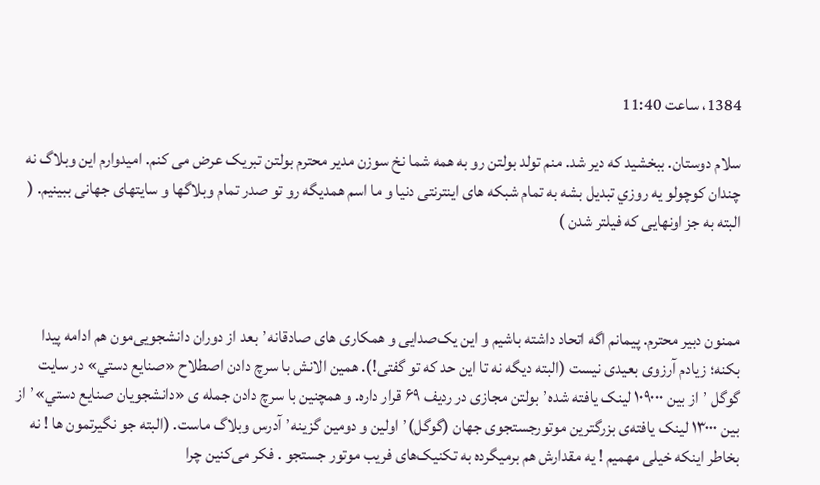1384، ساعت 11:40

سلام دوستان. ببخشيد که دير شد. منم تولد بولتن رو به همه شما نخ سوزن مدير محترم بولتن تبريک عرض می کنم. اميدوارم اين وبلاگ نه چندان کوچولو يه روزي تبديل بشه به تمام شبکه های اينترنتی دنيا و ما اسم همديگه رو تو صدر تمام وبلاگها و سايتهای جهانی ببينيم. ( البته به جز اونهايی که فيلتر شدن )



ممنون دبير محترم. پيمانم اگه اتحاد داشته باشيم و اين يک‌صدايی و همکاری های صادقانه٬ بعد از دوران دانشجويی‌مون هم ادامه پيدا بکنه؛ زيادم آرزوی بعيدی نيست (البته ديگه نه تا اين حد که تو گفتی!). همين الانش با سرچ دادن اصطلاح «صنايع دستي» در سايت گوگل ٬ از بين ۱۰۹۰۰۰ لينک يافته شده٬ بولتن مجازی در رديف ۶۹ قرار داره. و همچنين با سرچ دادن جمله ی «دانشجويان صنايع دستي»٬ از بين ۱۳۰۰۰ لينک يافته‌ی بزرگترين موتورجستجوی جهان (گوگل)٬ اولين و دومين گزينه٬ آدرس وبلاگ ماست. (البته جو نگيرتمون ها ! نه بخاطر اينکه خيلی مهميم ! يه مقدارش هم برميگرده به تکنيک‌های فريب موتور جستجو . فکر می‌کنين چرا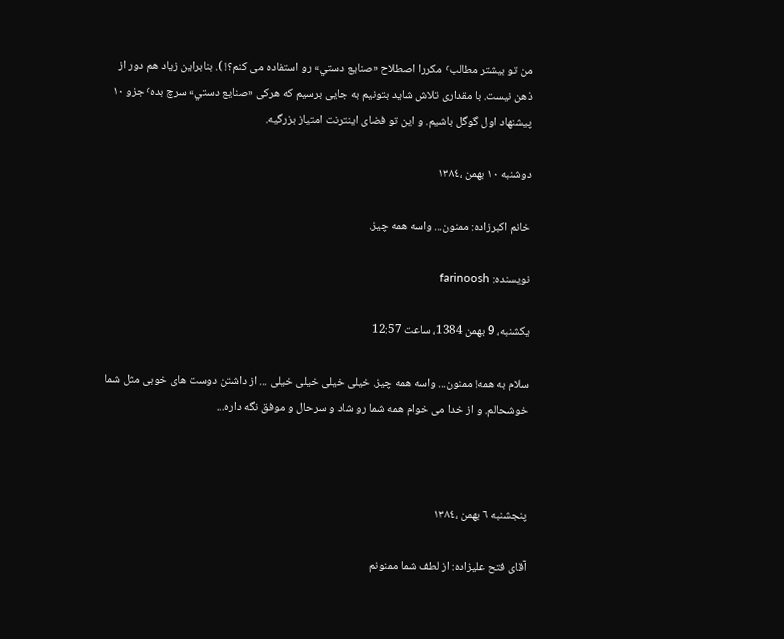من تو بيشتر مطالب٬  مکررا اصطلاح «صنايع دستي» رو استفاده می کنم؟! ). بنابراين زياد هم دور از ذهن نيست. با مقداری تلاش شايد بتونيم به جايی برسيم که هرکی «صنايع دستي» سرچ بده٬ جزو ۱۰ پيشنهاد اول گوگل باشيم. و اين تو فضای اينترنت امتياز بزرگيه.

دوشنبه ۱٠ بهمن ،۱۳۸٤

خانم اکبرزاده: ممنون... واسه همه چيز.

نويسنده: farinoosh

يكشنبه، 9 بهمن 1384، ساعت 12:57

سلام به همه! ممنون... واسه همه چيز. خيلی خيلی خيلی خيلی ... از داشتن دوست های خوبی مثل شما خوشحالم. و از خدا می خوام همه شما رو شاد و سرحال و موفق نگه داره...



پنجشنبه ٦ بهمن ،۱۳۸٤

آقای فتح عليزاده: از لطف شما ممنونم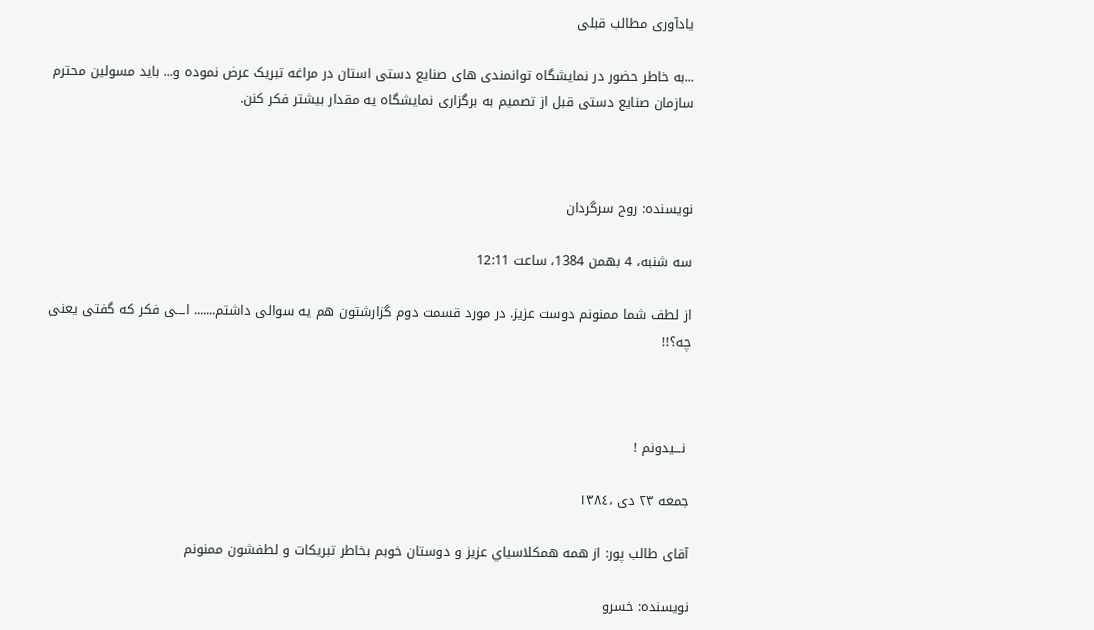یادآوری مطالب قبلی

...به خاطر حضور در نمايشگاه توانمندی های صنايع دستی استان در مراغه تبريک عرض نموده و... بايد مسولين محترم سازمان صنايع دستی قبل از تصميم به برگزاری نمايشگاه يه مقدار بيشتر فکر کنن.



نويسنده: روح سرگردان

سه شنبه، 4 بهمن 1384، ساعت 12:11

از لطف شما ممنونم دوست عزیز. در مورد قسمت دوم گزارشتون هم یه سوالی داشتم....... اـــی فکر که گفتی یعنی چه؟!!



 نـــيدونم !

جمعه ٢۳ دی ،۱۳۸٤

آقای طالب پور: از همه همكلاسياي عزيز و دوستان خوبم بخاطر تبريكات و لطفشون ممنونم

نويسنده: خسرو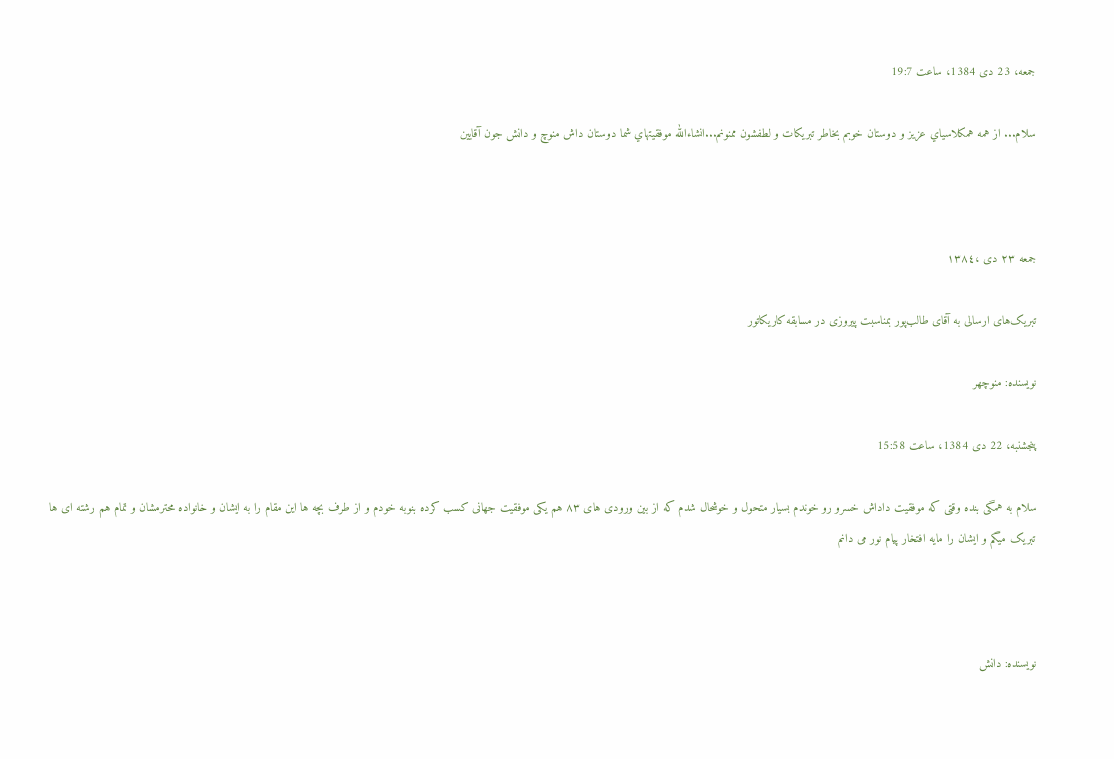جمعه، 23 دى 1384، ساعت 19:7

سلام... از همه همكلاسياي عزيز و دوستان خوبم بخاطر تبريكات و لطفشون ممنونم...انشاءالله موفقيتهاي شما دوستان داش منوچ و دانش جون آقايين



جمعه ٢۳ دی ،۱۳۸٤

تبريک‌های ارسالی به آقای طالب‌پور بمناسبت پيروزی در مسابقه کاريکاتور

نويسنده: منوچهر

پنجشنبه، 22 دى 1384، ساعت 15:58

سلام به همگی بنده وقتی که موفقيت داداش خسرو رو خوندم بسيار متحول و خوشحال شدم که از بين ورودی های ۸۳ هم يکی موفقيت جهانی کسب کرده بنوبه خودم و از طرف بچه ها اين مقام را به ايشان و خانواده محترمشان و تمام هم رشته ای ها تبريک ميگم و ايشان را مايه افتخار پيام نور می دانم



نويسنده: دانش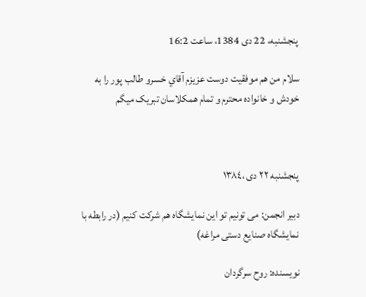پنجشنبه، 22 دى 1384، ساعت 16:2

سلام من هم موفقيت دوست عزيزم آقاي خسرو طالب پور را به خودش و خانواده محترم و تمام همکلاسان تبريک ميگم



پنجشنبه ٢٢ دی ،۱۳۸٤

دبير انجمن: می تونيم تو اين نمايشگاه هم شرکت کنيم (در رابطه با نمايشگاه صنايع دستی مراغه)

نويسنده: روح سرگردان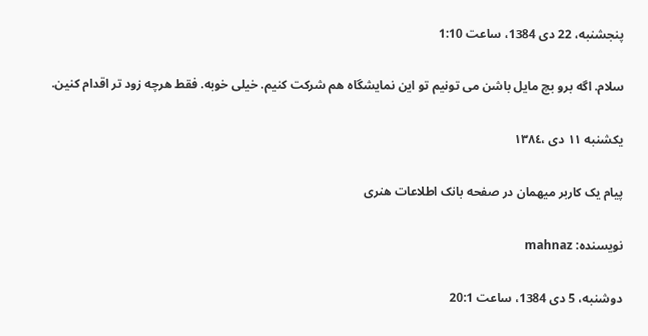پنجشنبه، 22 دى 1384، ساعت 1:10

سلام. اگه برو بچ مايل باشن می تونيم تو اين نمايشگاه هم شرکت کنيم. خيلی خوبه. فقط هرچه زود تر اقدام کنين.

یکشنبه ۱۱ دی ،۱۳۸٤

پيام يک کاربر ميهمان در صفحه بانک اطلاعات هنری

نويسنده: mahnaz

دوشنبه، 5 دى 1384، ساعت 20:1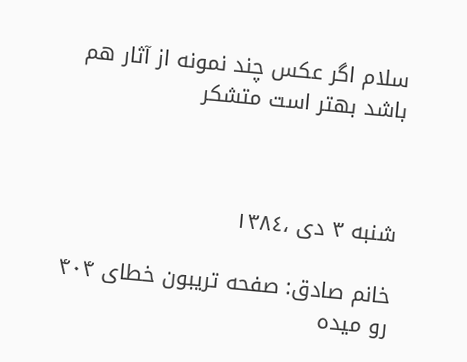سلام اگر عکس چند نمونه از آثار هم باشد بهتر است متشکر



شنبه ۳ دی ،۱۳۸٤

خانم صادق: صفحه تريبون خطای ۴۰۴ رو ميده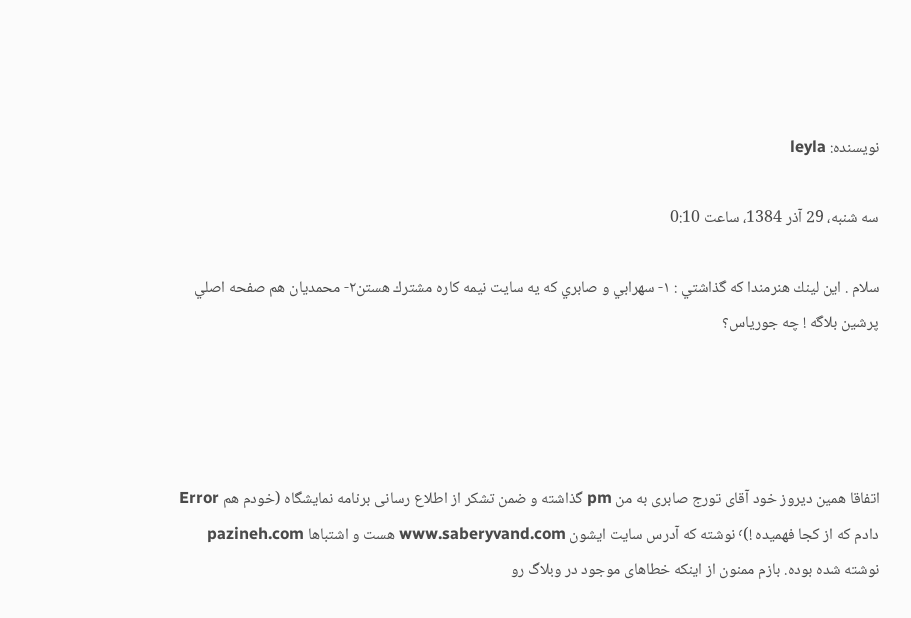نويسنده: leyla

سه شنبه، 29 آذر 1384، ساعت 0:10

سلام . اين لينك هنرمندا كه گذاشتي : ۱- سهرابي و صابري كه يه سايت نيمه كاره مشترك هستن۲- محمديان هم صفحه اصلي پرشين بلاگه ! چه جورياس؟




اتفاقا همين ديروز خود آقای تورج صابری به من pm گذاشته و ضمن تشکر از اطلاع رسانی برنامه نمايشگاه (خودم هم Error دادم که از کجا فهميده !)٬ نوشته که آدرس سايت ايشون www.saberyvand.com هست و اشتباها pazineh.com نوشته شده بوده. بازم ممنون از اينکه خطاهای موجود در وبلاگ رو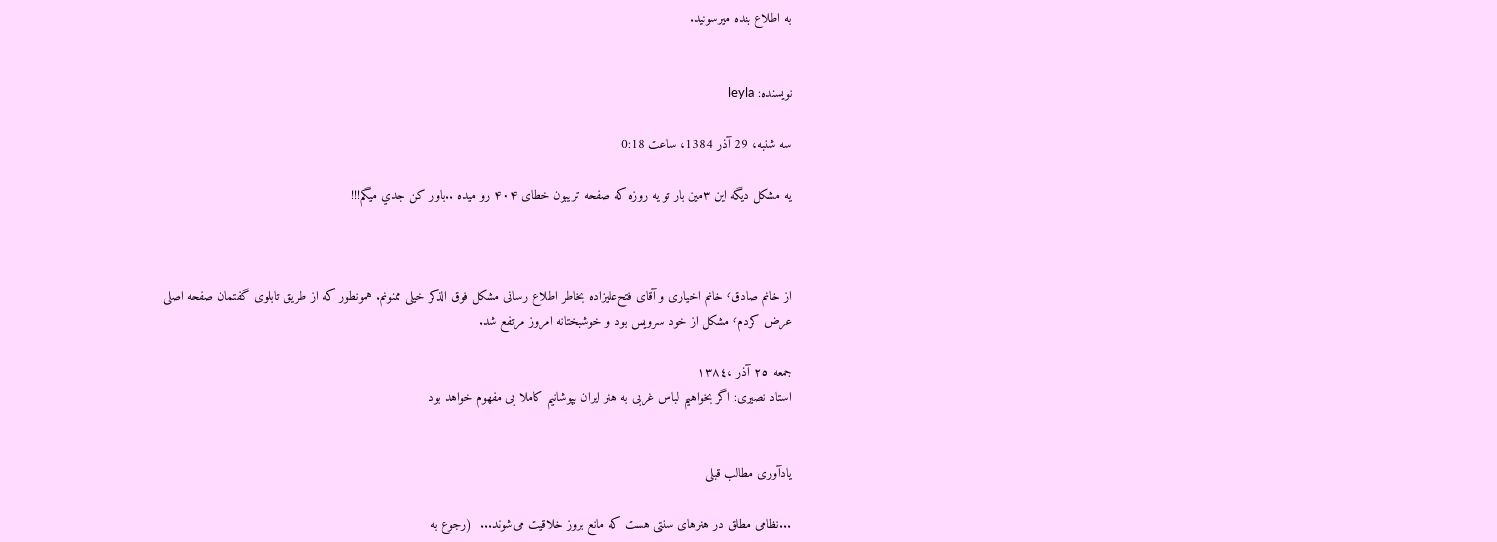به اطلاع بنده ميرسونيد.


نويسنده: leyla

سه شنبه، 29 آذر 1384، ساعت 0:18

يه مشکل ديگه اين ۳مين بار تو يه روزه که صفحه تريبون خطای ۴۰۴ رو ميده ..باور کن جدي ميگم!!!



از خانم صادق٬ خانم اخياری و آقای فتح‌عليزاده بخاطر اطلاع رسانی مشکل فوق الذکر خيلی ممنونم. همونطور که از طريق تابلوی گفتمان صفحه اصلی عرض کردم٬ مشکل از خود سرويس بود و خوشبختانه امروز مرتفع شد.

جمعه ٢٥ آذر ،۱۳۸٤
استاد نصيری: اگر بخواهیم لباس غربی به هنر ایران بپوشانیم کاملا بی مفهوم خواهد بود


یادآوری مطالب قبلی

...نظامی مطلق در هنرهای سنتی هست که مانع بروز خلاقيت می‌شوند...  (رجوع به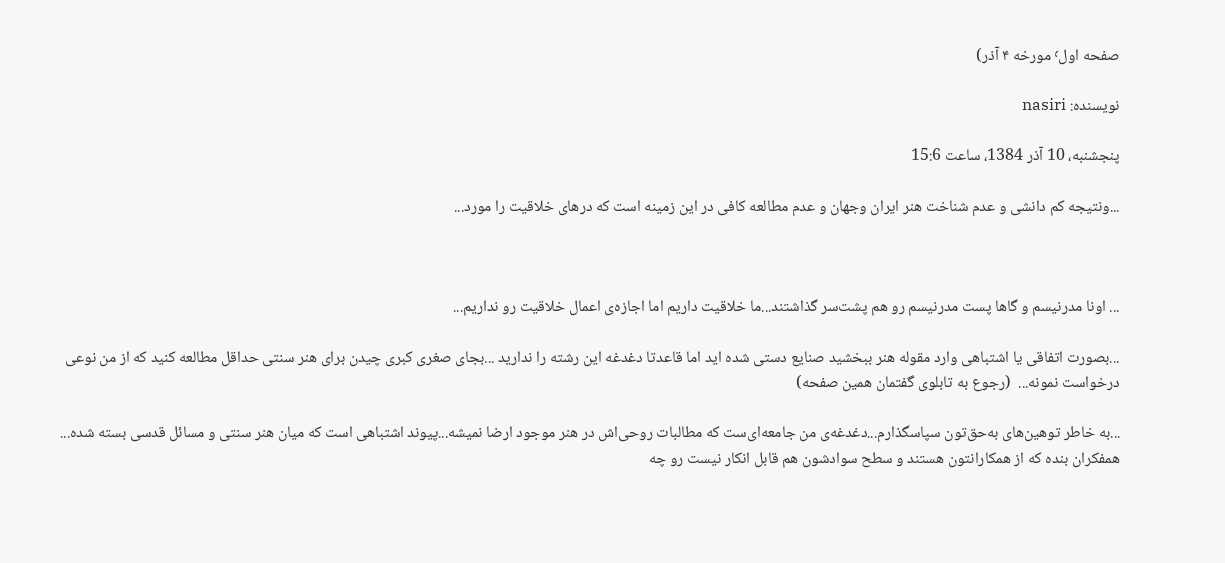صفحه اول٬ مورخه ۴ آذر)

نويسنده: nasiri

پنجشنبه، 10 آذر 1384، ساعت 15:6

...ونتيجه کم دانشی و عدم شناخت هنر ايران وجهان و عدم مطالعه کافی در اين زمينه است که درهای خلاقيت را مورد...



... اونا مدرنيسم و گاها پست مدرنيسم رو هم پشت‌سر گذاشتند...ما خلاقيت داريم اما اجازه‌ی اعمال خلاقيت رو نداريم...

...بصورت اتفاقی يا اشتباهی وارد مقوله هنر ببخشيد صنايع دستی شده ايد اما قاعدتا دغدغه اين رشته را نداريد ...بجای صغری کبری چيدن برای هنر سنتی حداقل مطالعه کنيد که از من نوعی درخواست نمونه...  (رجوع به تابلوی گفتمان همين صفحه)

...به خاطر توهين‌های به‌حق‌تون سپاسگذارم...دغدغه‌ی من جامعه‌ای‌ست که مطالبات روحی‌اش در هنر موجود ارضا نميشه...پيوند اشتباهی است که ميان هنر سنتی و مسائل قدسی بسته شده... همفکران بنده که از همکارانتون هستند و سطح سوادشون هم قابل انکار نيست رو چه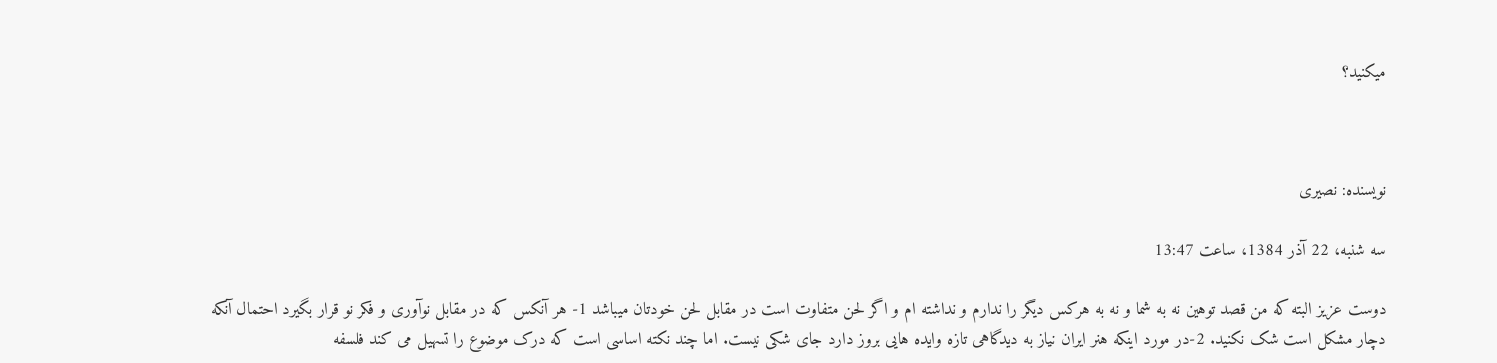ميکنيد؟



نويسنده: نصیری

سه شنبه، 22 آذر 1384، ساعت 13:47

دوست عزیز البته که من قصد توهین نه به شما و نه به هرکس دیگر را ندارم و نداشته ام و اگر لحن متفاوت است در مقابل لحن خودتان میباشد 1- هر آنکس که در مقابل نوآوری و فکر نو قرار بگیرد احتمال آنکه دچار مشکل است شک نکنید. 2-در مورد اینکه هنر ایران نیاز به دیدگاهی تازه وایده هایی بروز دارد جای شکی نیست. اما چند نکته اساسی است که درک موضوع را تسهیل می کند فلسفه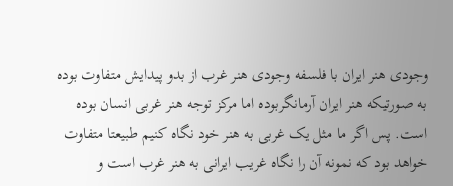وجودی هنر ایران با فلسفه وجودی هنر غرب از بدو پیدایش متفاوت بوده به صورتیکه هنر ایران آرمانگربوده اما مرکز توجه هنر غربی انسان بوده است. پس اگر ما مثل یک غربی به هنر خود نگاه کنیم طبیعتا متفاوت خواهد بود که نمونه آن را نگاه غریب ایرانی به هنر غرب است و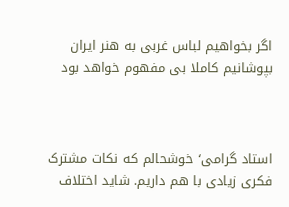اگر بخواهیم لباس غربی به هنر ایران بپوشانیم کاملا بی مفهوم خواهد بود



استاد گرامی٬ خوشحالم که نکات مشترک فکری زيادی با هم داريم. شايد اختلاف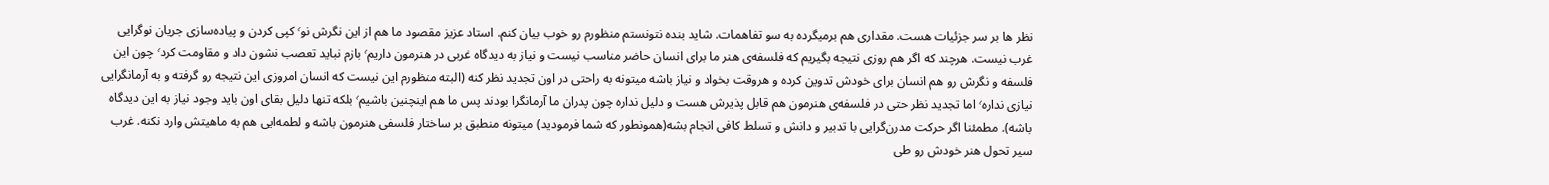نظر ها بر سر جزئيات هست. مقداری هم برميگرده به سو تفاهمات. شايد بنده نتونستم منظورم رو خوب بيان کنم. استاد عزيز مقصود ما هم از اين نگرش نو٬ کپی کردن و پياده‌سازی جريان نوگرايی غرب نيست. هرچند که اگر هم روزی نتيجه بگيريم که فلسفه‌ی هنر ما برای انسان حاضر مناسب نيست و نياز به ديدگاه غربی در هنرمون داريم٬ بازم نبايد تعصب نشون داد و مقاومت کرد٬ چون اين فلسفه و نگرش رو هم انسان برای خودش تدوين کرده و هروقت بخواد و نياز باشه ميتونه به راحتی در اون تجديد نظر کنه (البته منظورم اين نيست که انسان امروزی اين نتيجه رو گرفته و به آرمانگرايی نيازی نداره٬ اما تجديد نظر حتی در فلسفه‌ی هنرمون هم قابل پذيرش هست و دليل نداره چون پدران ما آرمانگرا بودند پس ما هم اينچنين باشيم٬ بلکه تنها دليل بقای اون بايد وجود نياز به اين ديدگاه باشه). مطمئنا اگر حرکت مدرن‌گرايی با تدبير و دانش و تسلط کافی انجام بشه(همونطور که شما فرموديد) ميتونه منطبق بر ساختار فلسفی هنرمون باشه و لطمه‌ايی هم به ماهيتش وارد نکنه. غرب سير تحول هنر خودش رو طی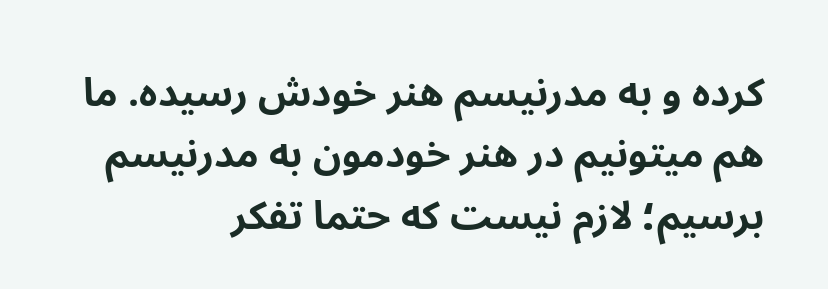کرده و به مدرنيسم هنر خودش رسيده. ما هم ميتونيم در هنر خودمون به مدرنيسم برسيم؛ لازم نيست که حتما تفکر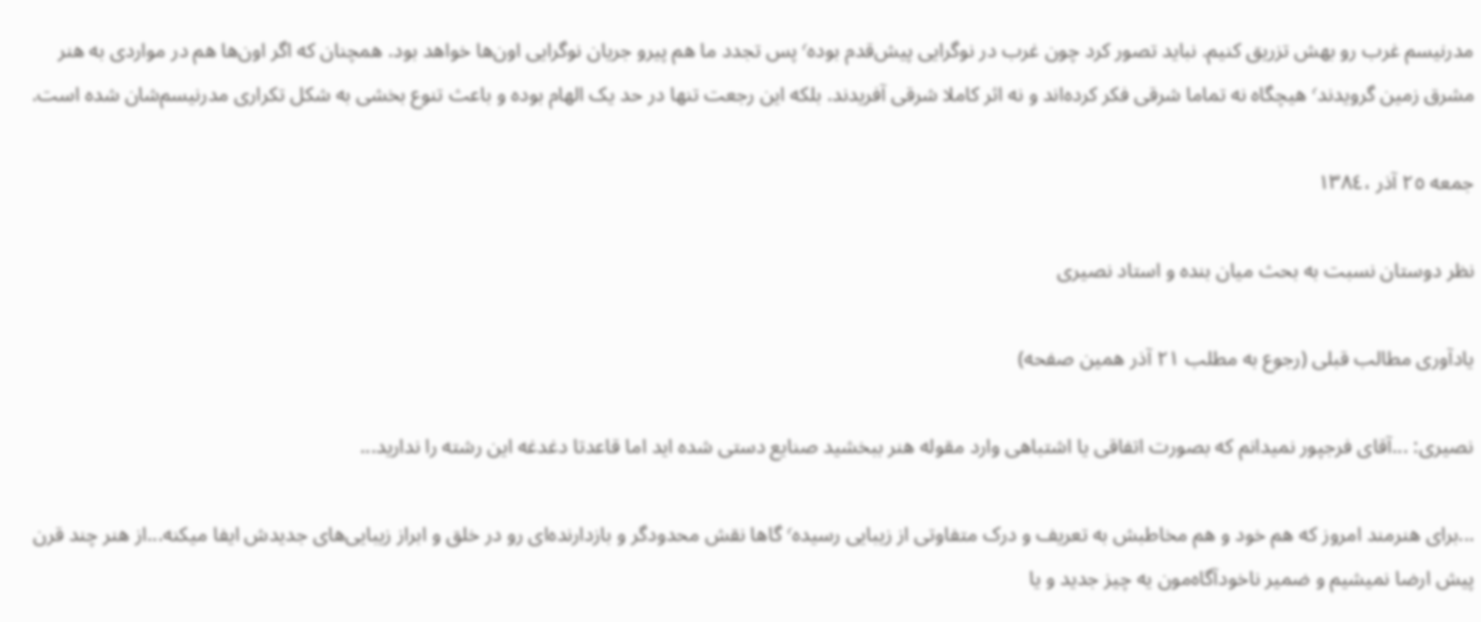مدرنيسم غرب رو بهش تزريق کنيم. نبايد تصور کرد چون غرب در نوگرايی پيش‌قدم بوده٬ پس تجدد ما هم پيرو جريان نوگرايی اون‌ها خواهد بود. همچنان که اگر اون‌ها هم در مواردی به هنر مشرق زمين گرویدند٬ هيچگاه نه تماما شرقی فکر کرده‌اند و نه اثر کاملا شرقی آفريدند. بلکه اين رجعت تنها در حد يک الهام بوده و باعث تنوع بخشی به شکل تکراری مدرنيسم‌شان شده است.

جمعه ٢٥ آذر ،۱۳۸٤

نظر دوستان نسبت به بحث ميان بنده و استاد نصيری

یادآوری مطالب قبلی (رجوع به مطلب ۲۱ آذر همين صفحه)

نصيری: ...آقای فرجپور نميدانم که بصورت اتفاقی يا اشتباهی وارد مقوله هنر ببخشيد صنايع دستی شده ايد اما قاعدتا دغدغه اين رشته را نداريد...

...برای هنرمند امروز که هم خود و هم مخاطبش به تعريف و درک متفاوتی از زيبايی رسيده٬ گاها نقش محدودگر و بازدارنده‌ای رو در خلق و ابراز زيبايی‌های جديدش ايفا ميکنه...از هنر چند قرن پيش ارضا نميشيم و ضمير ناخودآگاه‌مون يه چيز جديد و يا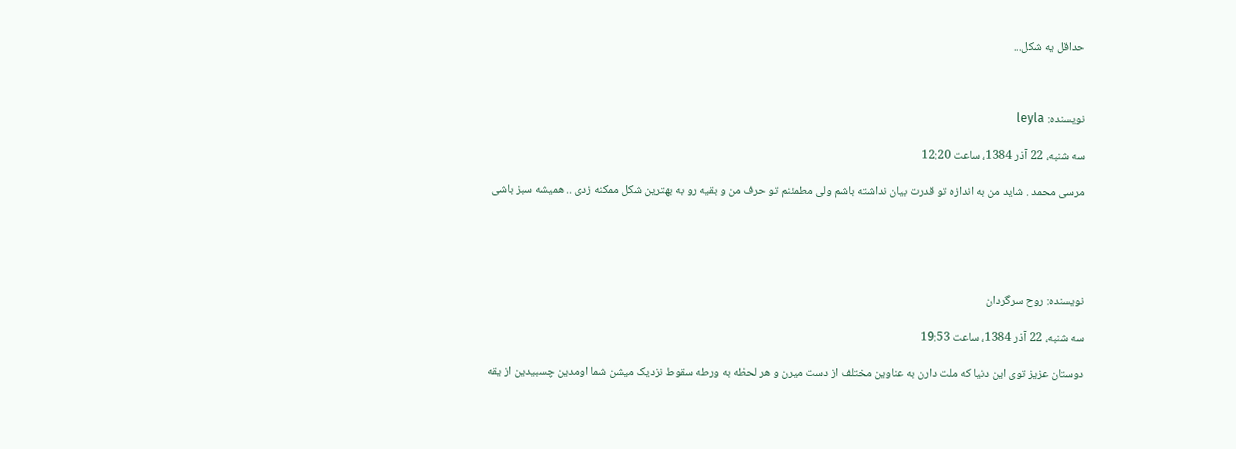حداقل يه شکل...



نويسنده: leyla

سه شنبه، 22 آذر 1384، ساعت 12:20

مرسی محمد . شايد من به اندازه تو قدرت بيان نداشته باشم ولی مطمئنم تو حرف من و بقيه رو به بهترين شکل ممکنه زدی .. هميشه سبز باشی





نويسنده: روح سرگردان

سه شنبه، 22 آذر 1384، ساعت 19:53

دوستان عزيز توی اين دنيا که ملت دارن به عناوين مختلف از دست ميرن و هر لحظه به ورطه سقوط نزديک ميشن شما اومدين چسبيدين از يقه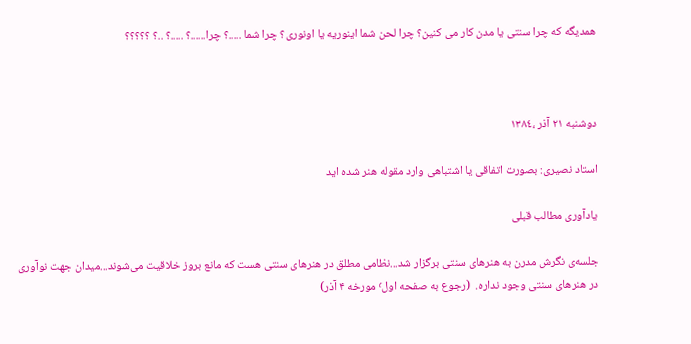همديگه که چرا سنتی يا مدن کار می کنين؟ چرا لحن شما اينوريه يا اونوری؟ چرا شما .....؟ چرا......؟ .....؟ ..؟ ؟؟؟؟؟



دوشنبه ٢۱ آذر ،۱۳۸٤

استاد نصيری: بصورت اتفاقی يا اشتباهی وارد مقوله هنر شده ايد

یادآوری مطالب قبلی

جلسه‌ی نگرش مدرن به هنرهای سنتی برگزار شد...نظامی مطلق در هنرهای سنتی هست که مانع بروز خلاقيت می‌شوند...ميدان جهت نوآوری در هنرهای سنتی وجود نداره.  (رجوع به صفحه اول٬ مورخه ۴ آذر)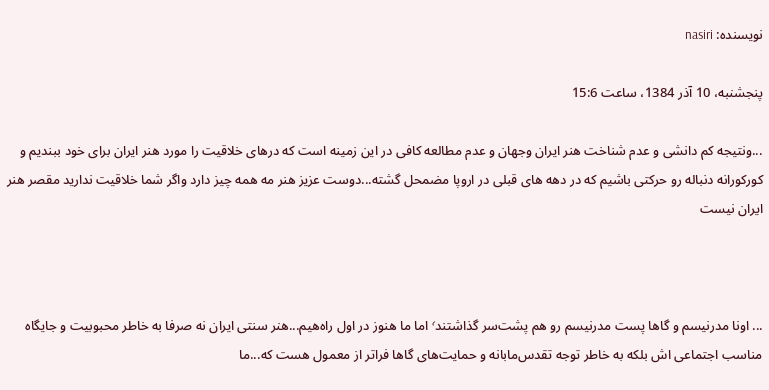نويسنده: nasiri

پنجشنبه، 10 آذر 1384، ساعت 15:6

...ونتيجه کم دانشی و عدم شناخت هنر ايران وجهان و عدم مطالعه کافی در اين زمينه است که درهای خلاقيت را مورد هنر ايران برای خود ببنديم و کورکورانه دنباله رو حرکتی باشيم که در دهه های قبلی در اروپا مضمحل گشته...دوست عزيز هنر مه همه چيز دارد واگر شما خلاقيت نداريد مقصر هنر ايران نيست



... اونا مدرنيسم و گاها پست مدرنيسم رو هم پشت‌سر گذاشتند٬ اما ما هنوز در اول راه‌هيم...هنر سنتی ايران نه صرفا به خاطر محبوبيت و جايگاه مناسب اجتماعی اش بلکه به خاطر توجه تقدس‌مابانه و حمايت‌های گاها فراتر از معمول هست که...ما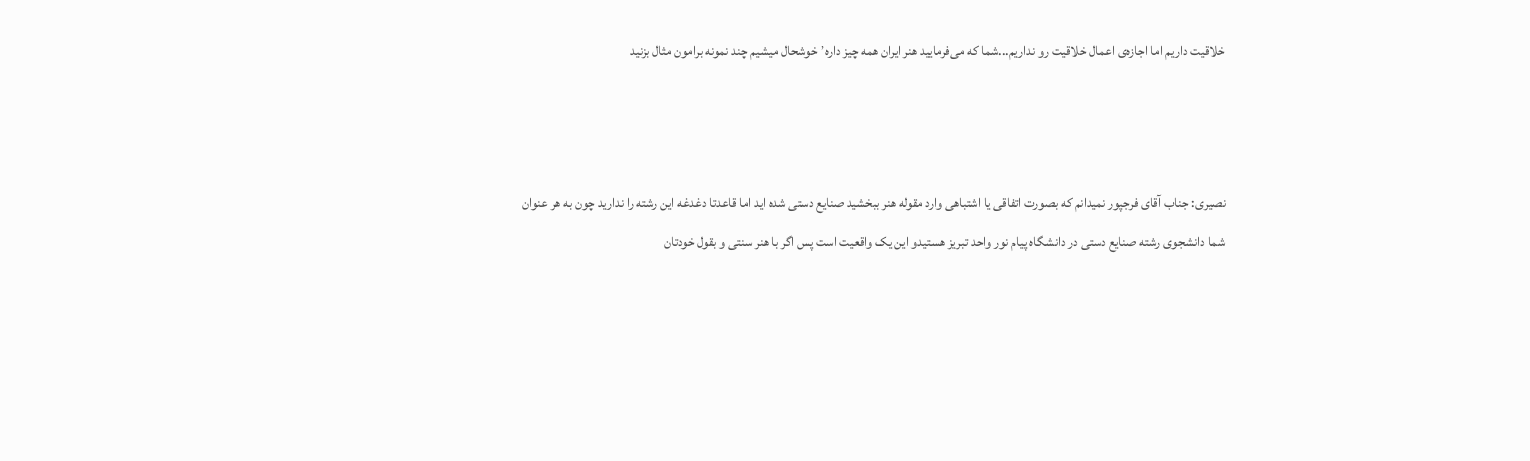خلاقيت داريم اما اجازه‌ی اعمال خلاقيت رو نداريم...شما که می‌فرماييد هنر ايران همه چيز داره٬ خوشحال ميشيم چند نمونه برامون مثال بزنيد



نصيری: جناب آقای فرجپور نميدانم که بصورت اتفاقی يا اشتباهی وارد مقوله هنر ببخشيد صنايع دستی شده ايد اما قاعدتا دغدغه اين رشته را نداريد چون به هر عنوان شما دانشجوی رشته صنايع دستی در دانشگاه پيام نور واحد تبريز هستيدو اين يک واقعيت است پس اگر با هنر سنتی و بقول خودتان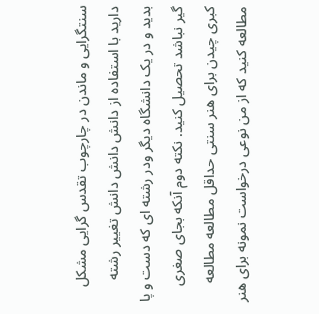سنتگرايی و ماندن در چارچوب تقدس گرايی مشکل داريد با استفاده از دانش دانش دانش تغيير رشته بديد و در يک دانشگاه ديگر ودر رشته ای که دست و پا گير نباشد تحصيل کنيد. نکته دوم آنکه بجای صغری کبری چيدن برای هنر سنتی حداقل مطالعه مطالعه مطالعه کنيد که از من نوعی درخواست نمونه برای هنر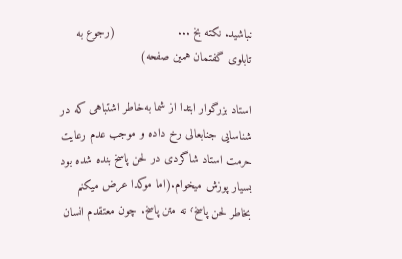نباشيد. نکته بخ ...                  (رجوع به تابلوی گفتمان همين صفحه)

استاد بزرگوار ابتدا از شما به‌خاطر اشتباهی که در شناسايی جنابعالی رخ داده و موجب عدم رعايت حرمت استاد شاگردی در لحن پاسخ بنده شده بود بسيار پوزش ميخوام.(اما موکدا عرض ميکنم بخاطر لحن پاسخ٬ نه متن پاسخ. چون معتقدم انسان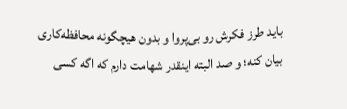بايد طرز فکرش رو بی‌پروا و بدون هيچگونه محافظه‌کاری بيان کنه؛ و صد البته اينقدر شهامت دارم که اگه کسی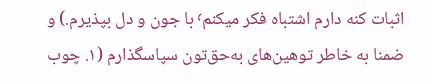اثبات کنه دارم اشتباه فکر ميکنم٬ با جون و دل بپذيرم.) و ضمنا به خاطر توهين‌های به‌حق‌تون سپاسگذارم (۱. چوب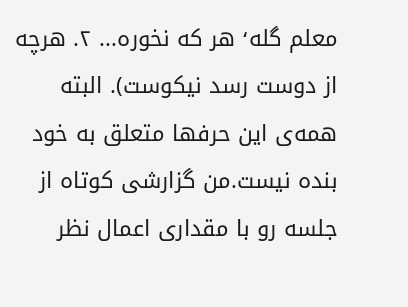معلم گله٬ هر که نخوره... ۲. هرچه از دوست رسد نيکوست). البته همه‌ی اين حرفها متعلق به خود بنده نيست.من گزارشی کوتاه از جلسه رو با مقداری اعمال نظر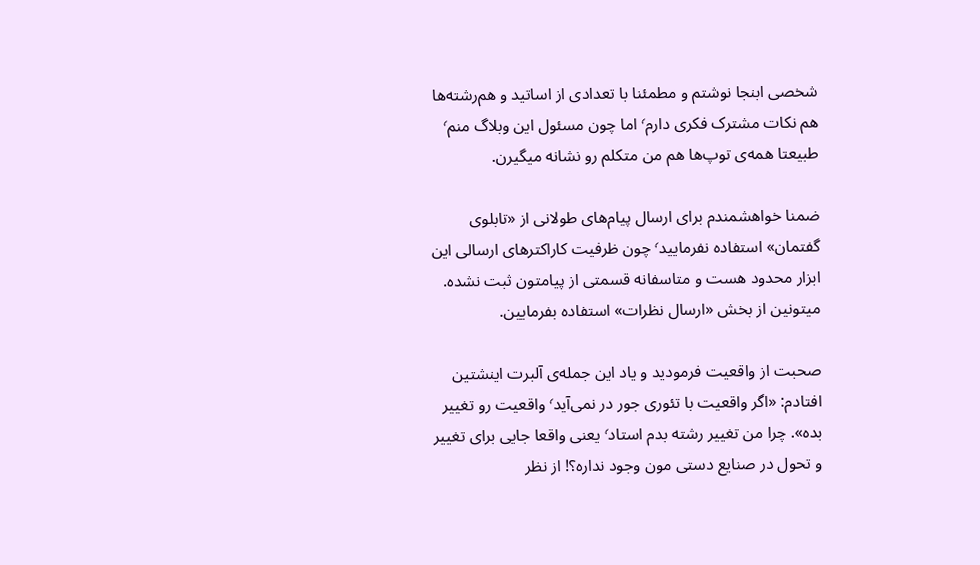شخصی ابنجا نوشتم و مطمئنا با تعدادی از اساتيد و هم‌رشته‌ها هم نکات مشترک فکری دارم٬ اما چون مسئول اين وبلاگ منم٬ طبيعتا همه‌ی توپ‌ها هم من متکلم رو نشانه ميگيرن.

ضمنا خواهشمندم برای ارسال پيام‌های طولانی از «تابلوی گفتمان» استفاده نفرماييد٬ چون ظرفيت کاراکترهای ارسالی اين ابزار محدود هست و متاسفانه قسمتی از پيامتون ثبت نشده. ميتونين از بخش «ارسال نظرات» استفاده بفرمايين.

صحبت از واقعيت فرموديد و ياد اين جمله‌ی آلبرت اينشتين افتادم: «اگر واقعيت با تئوری جور در نمی‌آيد٬ واقعيت رو تغيير بده». چرا من تغيير رشته بدم استاد٬ يعنی واقعا جايی برای تغيير و تحول در صنايع دستی مون وجود نداره؟! از نظر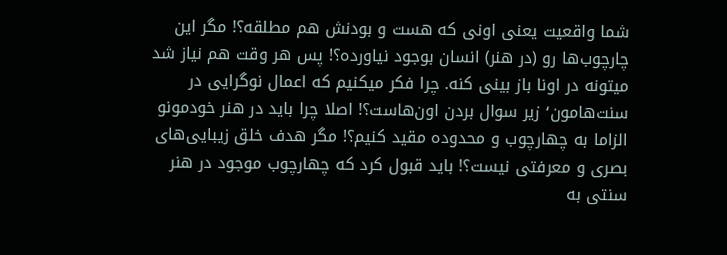شما واقعيت يعنی اونی که هست و بودنش هم مطلقه؟! مگر اين چارچوب‌ها رو (در هنر) انسان بوجود نياورده؟! پس هر وقت هم نياز شد ميتونه در اونا باز بينی کنه. چرا فکر ميکنيم که اعمال نوگرايی در سنت‌هامون٬ زير سوال بردن اون‌هاست؟! اصلا چرا بايد در هنر خودمونو الزاما به چهارچوب و محدوده مقيد کنيم؟! مگر هدف خلق زيبايی‌های بصری و معرفتی نيست؟! بايد قبول کرد که چهارچوب موجود در هنر سنتی به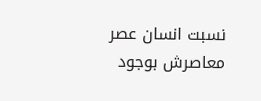نسبت انسان عصر معاصرش بوجود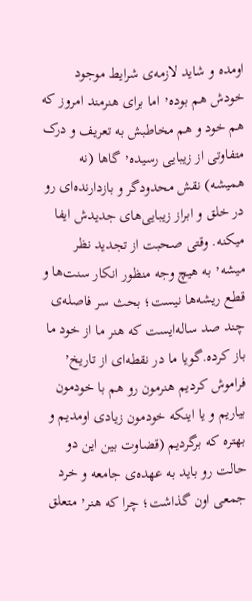اومده و شايد لازمه‌ی شرايط موجود خودش هم بوده٬ اما برای هنرمند امروز که هم خود و هم مخاطبش به تعريف و درک متفاوتی از زيبايی رسيده٬ گاها (نه هميشه) نقش محدودگر و بازدارنده‌ای رو در خلق و ابراز زيبايی‌های جديدش ايفا ميکنه. وقتی صحبت از تجديد نظر ميشه٬ به هيچ وجه منظور انکار سنت‌ها و قطع ريشه‌ها نيست؛ بحث سر فاصله‌‌ی چند صد ساله‌ايست که هنر ما از خود ما باز کرده.گويا ما در نقطه‌ای از تاريخ٬ فراموش کرديم هنرمون رو هم با خودمون بياريم و يا اينکه خودمون زيادی اومديم و بهتره که برگرديم (قضاوت بين اين دو حالت رو بايد به عهده‌ی جامعه و خرد جمعی اون گذاشت؛ چرا که هنر٬ متعلق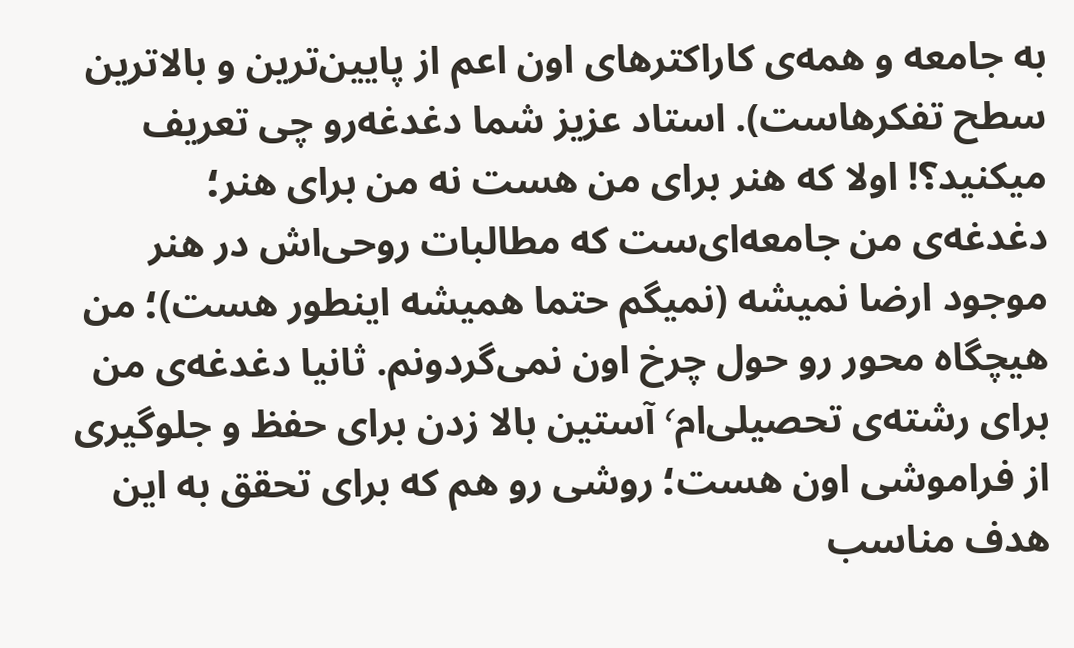به جامعه و همه‌ی کاراکترهای اون اعم از پايين‌ترين و بالاترين سطح تفکرهاست). استاد عزيز شما دغدغه‌رو چی تعريف ميکنيد؟! اولا که هنر برای من هست نه من برای هنر؛ دغدغه‌ی من جامعه‌ای‌ست که مطالبات روحی‌اش در هنر موجود ارضا نميشه (نميگم حتما هميشه اينطور هست)؛ من هيچگاه محور رو حول چرخ اون نمی‌گردونم. ثانيا دغدغه‌ی من برای رشته‌ی تحصيلی‌ام٬ آستين بالا زدن برای حفظ و جلوگيری از فراموشی اون هست؛ روشی رو هم که برای تحقق به اين هدف مناسب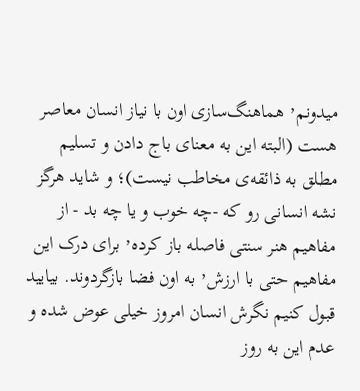ميدونم٬ هماهنگ‌سازی اون با نياز انسان معاصر هست (البته اين به معنای باج دادن و تسليم مطلق به ذائقه‌ی مخاطب نيست)؛ و شايد هرگز نشه انسانی رو که -چه خوب و يا چه بد - از مفاهيم هنر سنتی فاصله باز کرده٬ برای درک اين مفاهيم حتی با ارزش٬ به اون فضا بازگردوند. بياييد قبول کنيم نگرش انسان امروز خيلی عوض شده و عدم اين به روز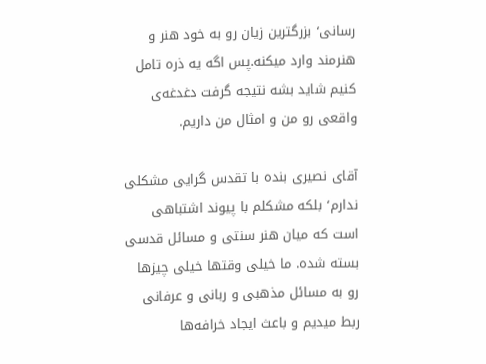رسانی٬ بزرگترين زيان رو به خود هنر و هنرمند وارد ميکنه.پس اگه يه ذره تامل کنيم شايد بشه نتيجه گرفت دغدغه‌ی واقعی رو من و امثال من داريم.

آقای نصيری بنده با تقدس گرايی مشکلی ندارم٬ بلکه مشکلم با پيوند اشتباهی است که ميان هنر سنتی و مسائل قدسی بسته شده. ما خيلی وقتها خيلی چيزها رو به مسائل مذهبی و ربانی و عرفانی ربط ميديم و باعث ايجاد خرافه‌‌ها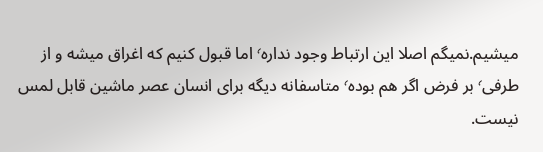ميشيم.نميگم اصلا اين ارتباط وجود نداره٬ اما قبول کنيم که اغراق ميشه و از طرفی٬ بر فرض اگر هم بوده٬ متاسفانه ديگه برای انسان عصر ماشين قابل لمس نيست.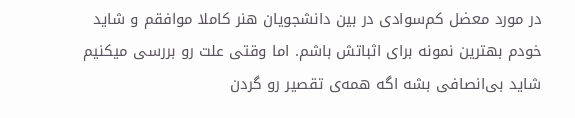در مورد معضل کم‌سوادی در بين دانشجويان هنر کاملا موافقم و شايد خودم بهترين نمونه برای اثباتش باشم. اما وقتی علت رو بررسی ميکنیم شايد بی‌انصافی بشه اگه همه‌ی تقصير رو گردن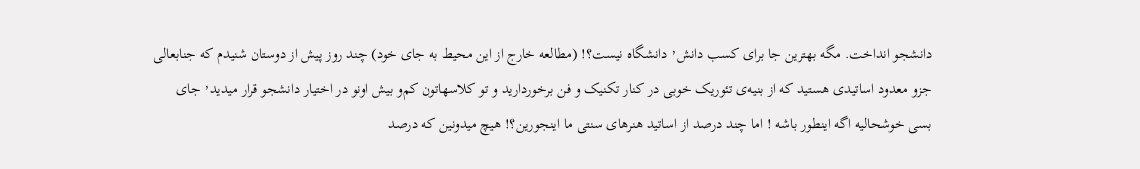دانشجو انداخت. مگه بهترين جا برای کسب دانش٬ دانشگاه نيست؟! (مطالعه خارج از اين محيط به جای خود) چند روز پيش از دوستان شنيدم که جنابعالی جزو معدود اساتيدی هستيد که از بنيه‌ی تئوريک خوبی در کنار تکنيک و فن برخورداريد و تو کلاسهاتون کم‌و بيش اونو در اختيار دانشجو قرار ميديد٬ جای بسی خوشحاليه اگه اينطور باشه ! اما چند درصد از اساتيد هنرهای سنتی ما اينجورين؟! هيچ ميدونين که درصد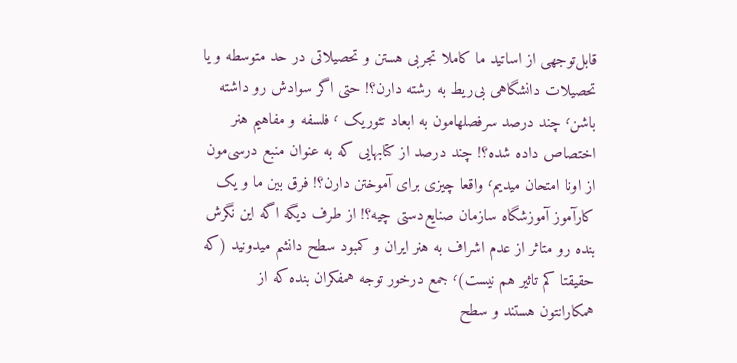قابل‌توجهی از اساتيد ما کاملا تجربی هستن و تحصيلاتی در حد متوسطه و يا تحصيلات دانشگاهی بی‌ريط به رشته دارن؟! حتی اگر سوادش رو داشته باشن٬ چند درصد سرفصلهامون به ابعاد تئوريک ٬ فلسفه و مفاهيم هنر اختصاص داده شده؟! چند درصد از کتابهايی که به عنوان منبع درسی‌مون از اونا امتحان ميديم٬ واقعا چيزی برای آموختن دارن؟! فرق بين ما و يک کارآموز آموزشگاه سازمان صنايع‌دستی چيه؟! از طرف ديگه اگه اين نگرش بنده رو متاثر از عدم اشراف به هنر ايران و کمبود سطح دانشم ميدونيد (که حقيقتا کم تاثير هم نيست)٬ جمع درخور توجه همفکران بنده که از همکارانتون هستند و سطح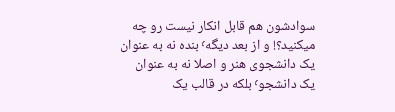سوادشون هم قابل انکار نيست رو چه ميکنيد؟! و از بعد ديگه٬ بنده نه به عنوان يک دانشجوی هنر و اصلا نه به عنوان يک دانشجو٬ بلکه در قالب يک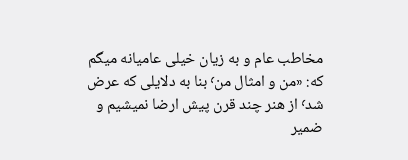مخاطب عام و به زيان خيلی عاميانه ميگم که: «من و امثال من٬ بنا به دلايلی که عرض شد٬ از هنر چند قرن پيش ارضا نميشيم و ضمير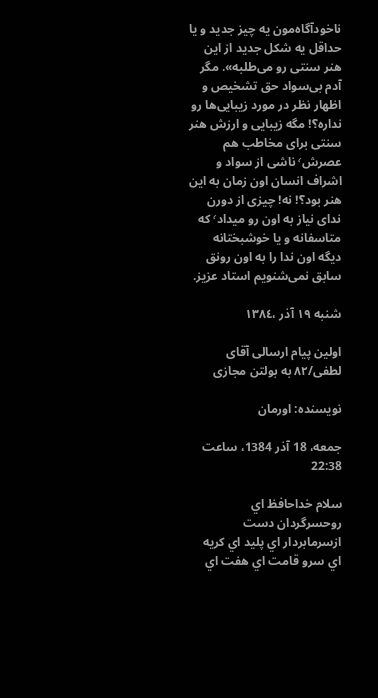ناخودآگاه‌مون يه چيز جديد و يا حداقل يه شکل جديد از اين هنر سنتی رو می‌طلبه». مگر آدم بی‌سواد حق تشخيص و اظهار نظر در مورد زيبايی‌ها رو نداره؟! مگه زيبايی و ارزش هنر سنتی برای مخاطب هم عصرش٬ ناشی از سواد و اشراف انسان اون زمان به اين هنر بود؟! نه! چيزی از دورن ندای نياز به اون رو ميداد٬ که متاسفانه و يا خوشبختانه ديگه اون ندا را به اون رونق سابق نمی‌شنویم استاد عزيز.

شنبه ۱٩ آذر ،۱۳۸٤

اولين پيام ارسالی آقای لطفی/۸۲ به بولتن مجازی

نويسنده: اورمان

جمعه، 18 آذر 1384، ساعت 22:38

سلام خداحافظ اي روحسرگردان دست ازسرمابردار اي پليد اي كريه اي سرو قامت اي هفت اي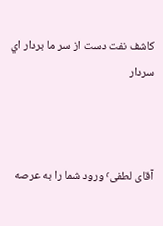كاشف نفت دست از سر ما بردار اي سردار



آقای لطفی٬ ورود شما را به عرصه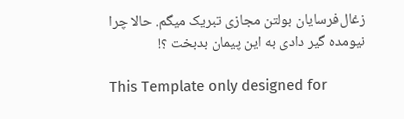زغال‌فرسايان بولتن مجازی تبريک ميگم. حالا چرا نيومده گير دادی به اين پيمان بدبخت ؟!

This Template only designed for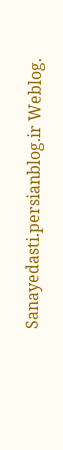Sanayedasti.persianblog.ir Weblog.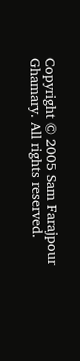Copyright © 2005 Sam Farajpour Ghamary. All rights reserved.